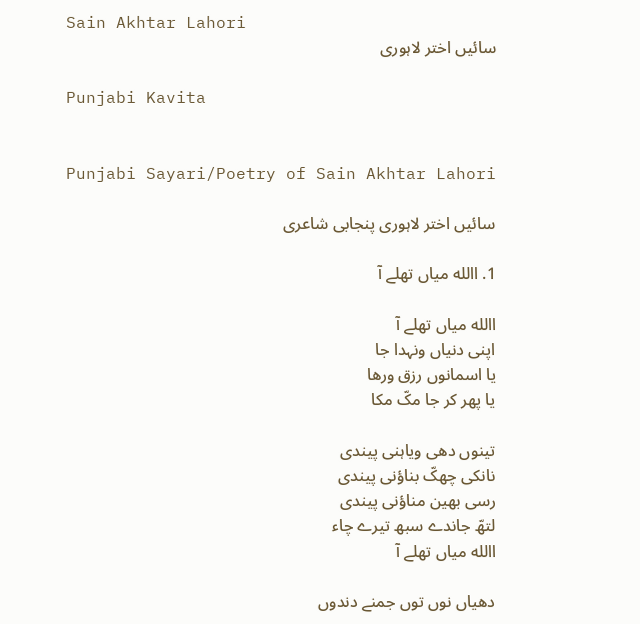Sain Akhtar Lahori
سائیں اختر لاہوری

Punjabi Kavita


Punjabi Sayari/Poetry of Sain Akhtar Lahori

سائیں اختر لاہوری پنجابی شاعری

1. االله میاں تھلے آ

االله میاں تھلے آ
اپنی دنیاں ونہدا جا
یا اسمانوں رزق ورھا
یا پھر کر جا مکّ مکا

تینوں دھی ویاہنی پیندی
نانکی چھکّ بناؤنی پیندی
رسی بھین مناؤنی پیندی
لتھّ جاندے سبھ تیرے چاء
االله میاں تھلے آ

دھیاں نوں توں جمنے دندوں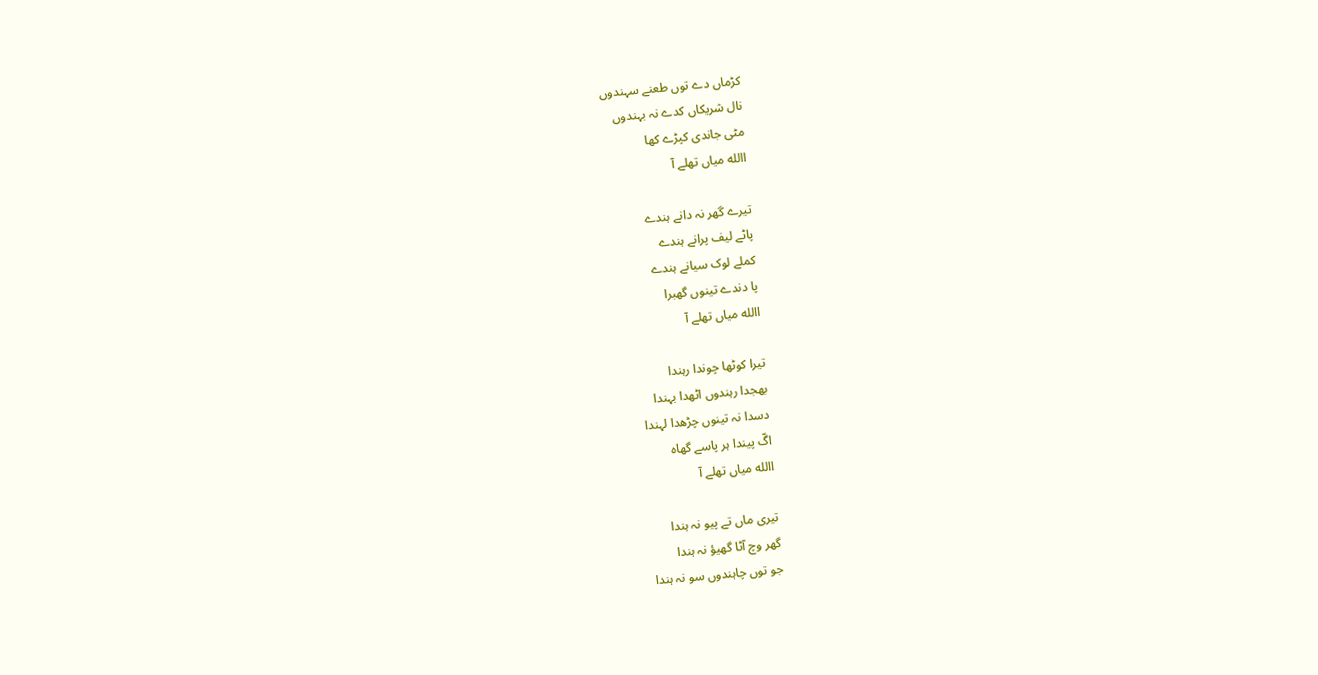کڑماں دے توں طعنے سہندوں
نال شریکاں کدے نہ بہندوں
مٹی جاندی کپڑے کھا
االله میاں تھلے آ

تیرے گھر نہ دانے ہندے
پاٹے لیف پرانے ہندے
کملے لوک سیانے ہندے
پا دندے تینوں گھبرا
االله میاں تھلے آ

تیرا کوٹھا چوندا رہندا
بھجدا رہندوں اٹھدا بہندا
دسدا نہ تینوں چڑھدا لہندا
اگّ پیندا ہر پاسے گھاہ
االله میاں تھلے آ

تیری ماں تے پیو نہ ہندا
گھر وچ آٹا گھیؤ نہ ہندا
جو توں چاہندوں سو نہ ہندا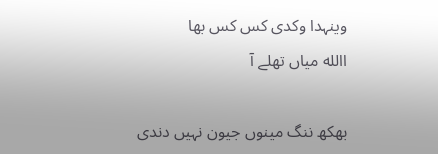وینہدا وکدی کس کس بھا
االله میاں تھلے آ

بھکھ ننگ مینوں جیون نہیں دندی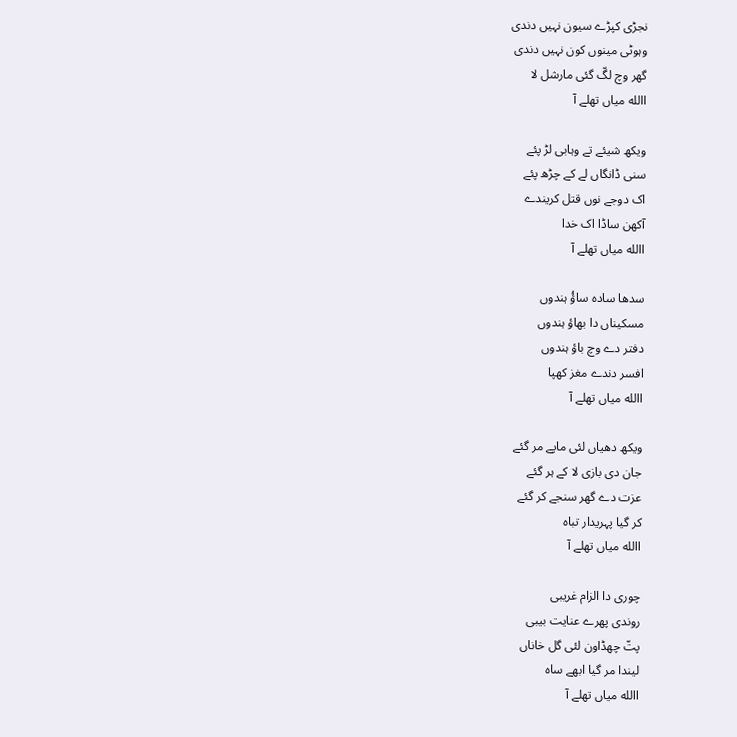نجڑی کپڑے سیون نہیں دندی
وہوٹی مینوں کون نہیں دندی
گھر وچ لگّ گئی مارشل لا
االله میاں تھلے آ

ویکھ شیئے تے وہابی لڑ پئے
سنی ڈانگاں لے کے چڑھ پئے
اک دوجے نوں قتل کریندے
آکھن ساڈا اک خدا
االله میاں تھلے آ

سدھا سادہ ساؤُ ہندوں
مسکیناں دا بھاؤ ہندوں
دفتر دے وچ باؤ ہندوں
افسر دندے مغز کھپا
االله میاں تھلے آ

ویکھ دھیاں لئی ماپے مر گئے
جان دی بازی لا کے ہر گئے
عزت دے گھر سنجے کر گئے
کر گیا پہریدار تباہ
االله میاں تھلے آ

چوری دا الزام غریبی
روندی پھرے عنایت بیبی
پتّ چھڈاون لئی گل خاناں
لیندا مر گیا ابھے ساہ
االله میاں تھلے آ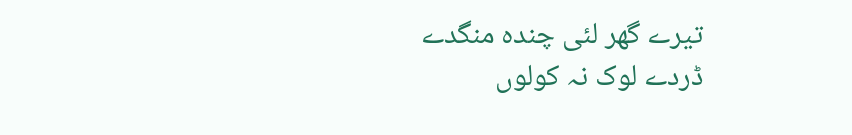تیرے گھر لئی چندہ منگدے
ڈردے لوک نہ کولوں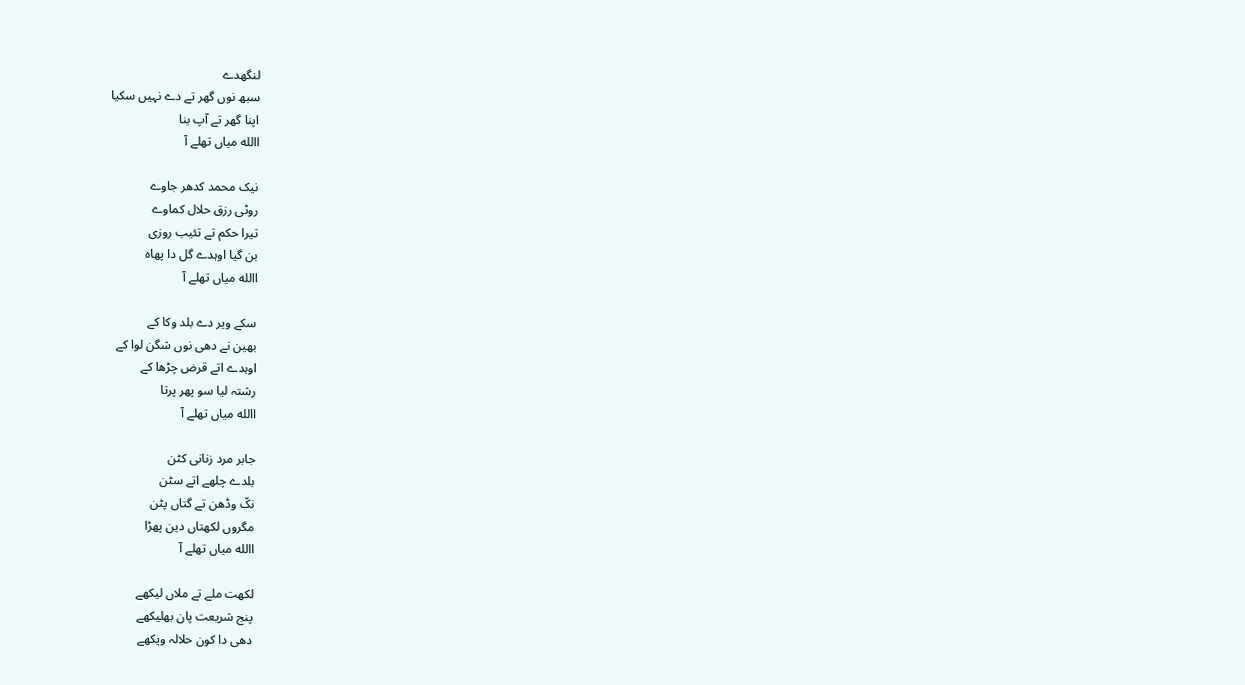لنگھدے
سبھ نوں گھر تے دے نہیں سکیا
اپنا گھر تے آپ بنا
االله میاں تھلے آ

نیک محمد کدھر جاوے
روٹی رزق حلال کماوے
تیرا حکم تے تئیب روزی
بن گیا اوہدے گل دا پھاہ
االله میاں تھلے آ

سکے ویر دے بلد وکا کے
بھین نے دھی نوں شگن لوا کے
اوہدے اتے قرض چڑھا کے
رشتہ لیا سو پھر پرتا
االله میاں تھلے آ

جابر مرد زنانی کٹن
بلدے چلھے اتے سٹن
نکّ وڈھن تے گتاں پٹن
مگروں لکھتاں دین پھڑا
االله میاں تھلے آ

لکھت ملے تے ملاں لیکھے
پنج شریعت پان بھلیکھے
دھی دا کون حلالہ ویکھے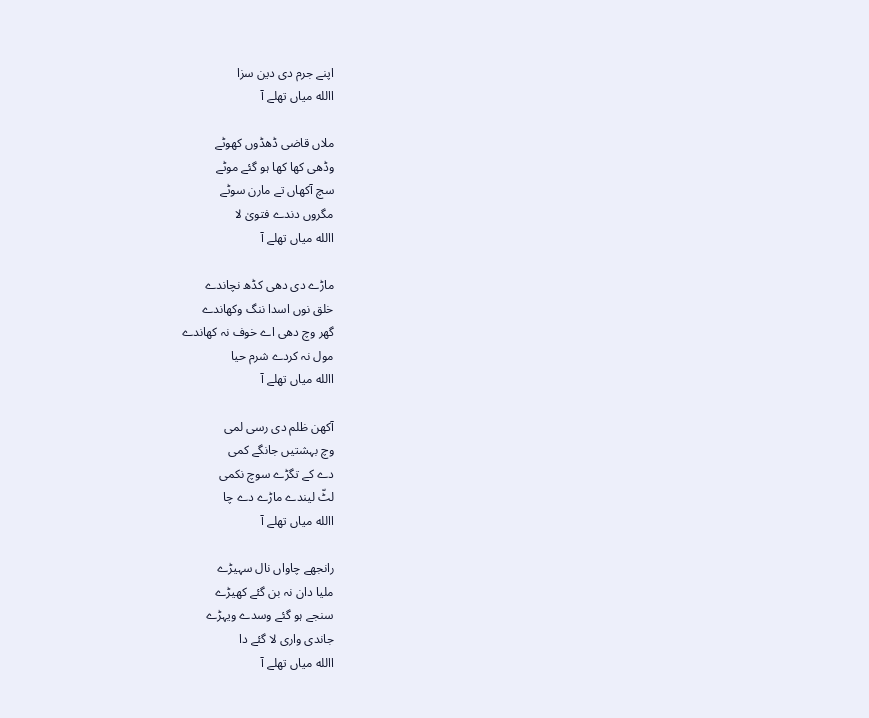اپنے جرم دی دین سزا
االله میاں تھلے آ

ملاں قاضی ڈھڈوں کھوٹے
وڈھی کھا کھا ہو گئے موٹے
سچ آکھاں تے مارن سوٹے
مگروں دندے فتویٰ لا
االله میاں تھلے آ

ماڑے دی دھی کڈھ نچاندے
خلق نوں اسدا ننگ وکھاندے
گھر وچ دھی اے خوف نہ کھاندے
مول نہ کردے شرم حیا
االله میاں تھلے آ

آکھن ظلم دی رسی لمی
وچ بہشتیں جانگے کمی
دے کے تگڑے سوچ نکمی
لٹّ لیندے ماڑے دے چا
االله میاں تھلے آ

رانجھے چاواں نال سہیڑے
ملیا دان نہ بن گئے کھیڑے
سنجے ہو گئے وسدے ویہڑے
جاندی واری لا گئے دا
االله میاں تھلے آ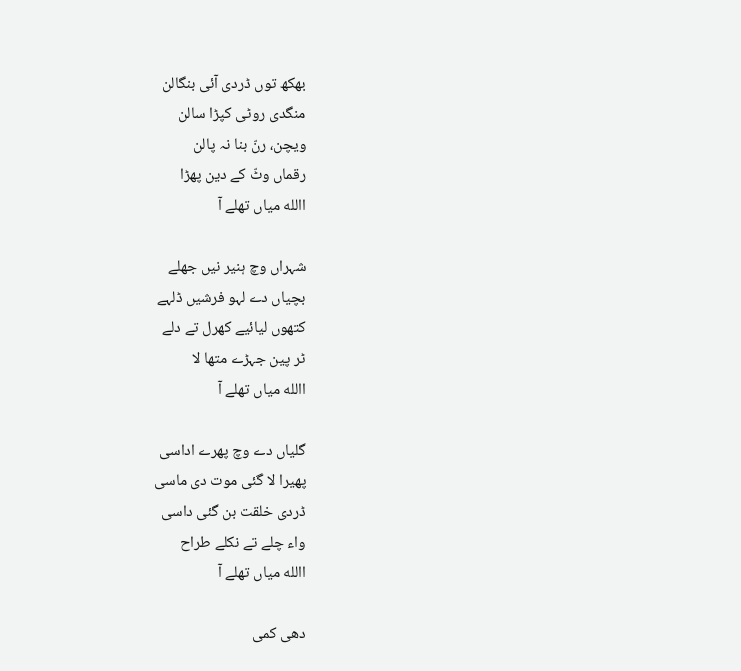بھکھ توں ڈردی آئی بنگالن
منگدی روٹی کپڑا سالن
ویچن، رنّ بنا نہ پالن
رقماں وٹّ کے دین پھڑا
االله میاں تھلے آ

شہراں وچ ہنیر نیں جھلے
بچیاں دے لہو فرشیں ڈلہے
کتھوں لیائیے کھرل تے دلے
ٹر پین جہڑے متھا لا
االله میاں تھلے آ

گلیاں دے وچ پھرے اداسی
پھیرا لا گئی موت دی ماسی
ڈردی خلقت بن گئی داسی
واء چلے تے نکلے طراح
االله میاں تھلے آ

دھی کمی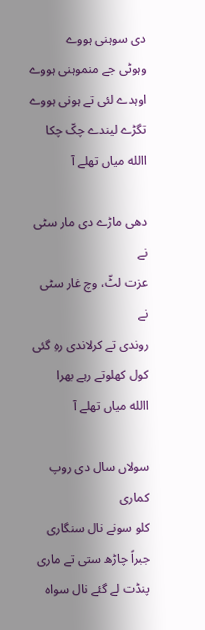دی سوہنی ہووے
وہوٹی جے منموہنی ہووے
اوہدے لئی تے ہونی ہووے
تگڑے لیندے چکّ چکا
االله میاں تھلے آ

دھی ماڑے دی مار سٹی نے
عزت لٹّ، وچ غار سٹی نے
روندی تے کرلاندی رہِ گئی
کول کھلوتے رہے بھرا
االله میاں تھلے آ

سولاں سال دی روپ کماری
کلو سونے نال سنگاری
جبراً چاڑھ ستی تے ماری
پنڈت لے گئے نال سواہ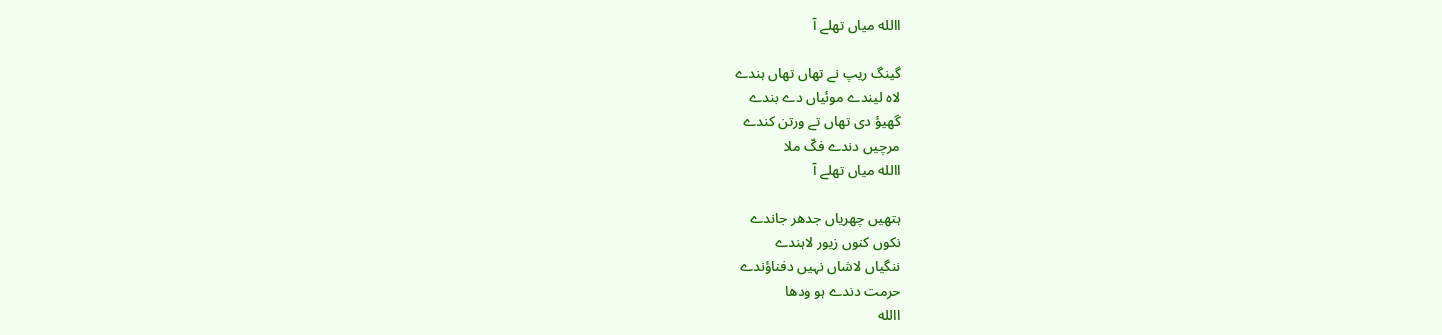االله میاں تھلے آ

گینگ ریپ نے تھاں تھاں ہندے
لاہ لیندے موئیاں دے بندے
گھیؤ دی تھاں تے ورتن کندے
مرچیں دندے فکّ ملا
االله میاں تھلے آ

ہتھیں چھریاں جدھر جاندے
نکوں کنوں زیور لاہندے
ننگیاں لاشاں نہیں دفناؤندے
حرمت دندے ہو ودھا
االله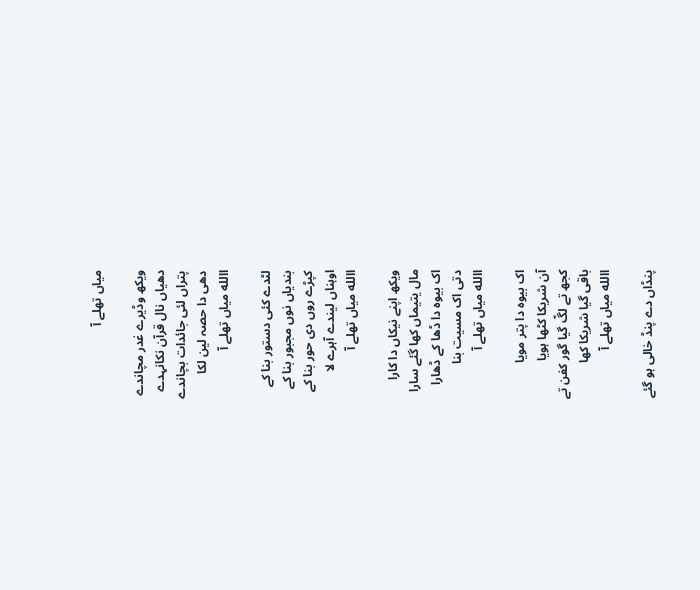میاں تھلے آ

ویکھ وڈیرے غدر مچاندے
دھیاں نال قرآن نکانہدے
پتراں لئی جائدات بچاندے
دھی دا حصہ لین لکا
االله میاں تھلے آ

لٹدے کئی دستور بنا کے
بندیاں نوں مجبور بنا کے
کپڑے روں دی حور بنا کے
اوہناں لیندے آہرے لا
االله میاں تھلے آ

ویکھ اپنے نیکاں دا کارا
مال یتیماں کھا گئے سارا
اک بیوہ دا ڈھا کے ڈھارا
دتی اک مسیت بنا
االله میاں تھلے آ

اک بیوہ دا پتر مویا
آن شریکا کٹھا ہویا
کجھ تے لگّ گیا گور کفن تے
باقی گیا شریکا کھا
االله میاں تھلے آ

پنڈاں دے پنڈ خالی ہو گئے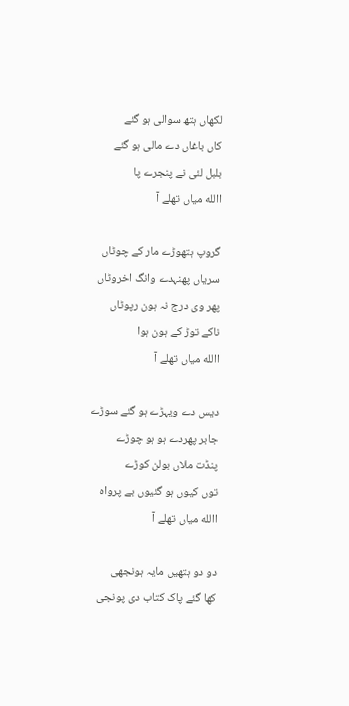لکھاں ہتھ سوالی ہو گئے
کاں باغاں دے مالی ہو گئے
بلبل لئی نے پنجرے پا
االله میاں تھلے آ

گروپ ہتھوڑے مار کے چوٹاں
سریاں پھنہدے وانگ اخروٹاں
پھر وی درج نہ ہون رپوٹاں
ناکے توڑ کے ہون ہوا
االله میاں تھلے آ

دیس دے ویہڑے ہو گئے سوڑے
جابر پھردے ہو ہو چوڑے
پنڈت ملاں بولن کوڑے
توں کیوں ہو گئیوں بے پرواہ
االله میاں تھلے آ

دو دو ہتھیں مایہ ہونجھی
کھا گئے پاک کتاب دی پونجی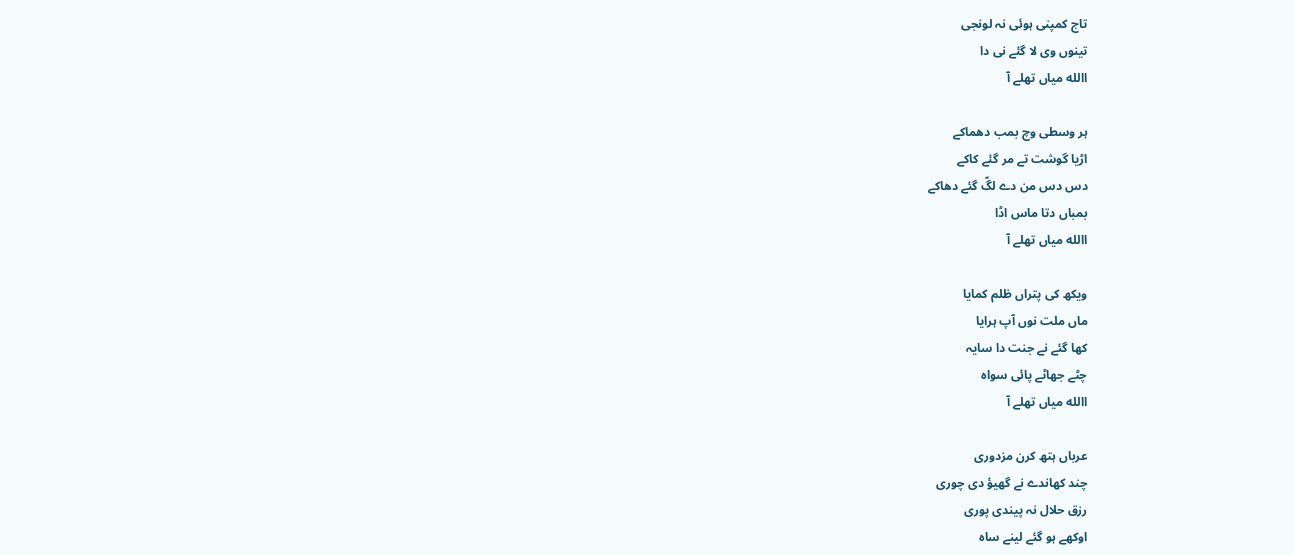تاج کمپنی ہوئی نہ لونجی
تینوں وی لا گئے نی دا
االله میاں تھلے آ

ہر وسطی وچ بمب دھماکے
اڑیا گوشت تے مر گئے کاکے
دس دس من دے لگّ گئے دھاکے
بمباں دتا ماس اڈا
االله میاں تھلے آ

ویکھ کی پتراں ظلم کمایا
ماں ملت نوں آپ ہرایا
کھا گئے نے جنت دا سایہ
چٹے جھاٹے پائی سواہ
االله میاں تھلے آ

عرباں ہتھ کرن مزدوری
چند کھاندے نے گھیؤ دی چوری
رزق حلال نہ پیندی پوری
اوکھے ہو گئے لینے ساہ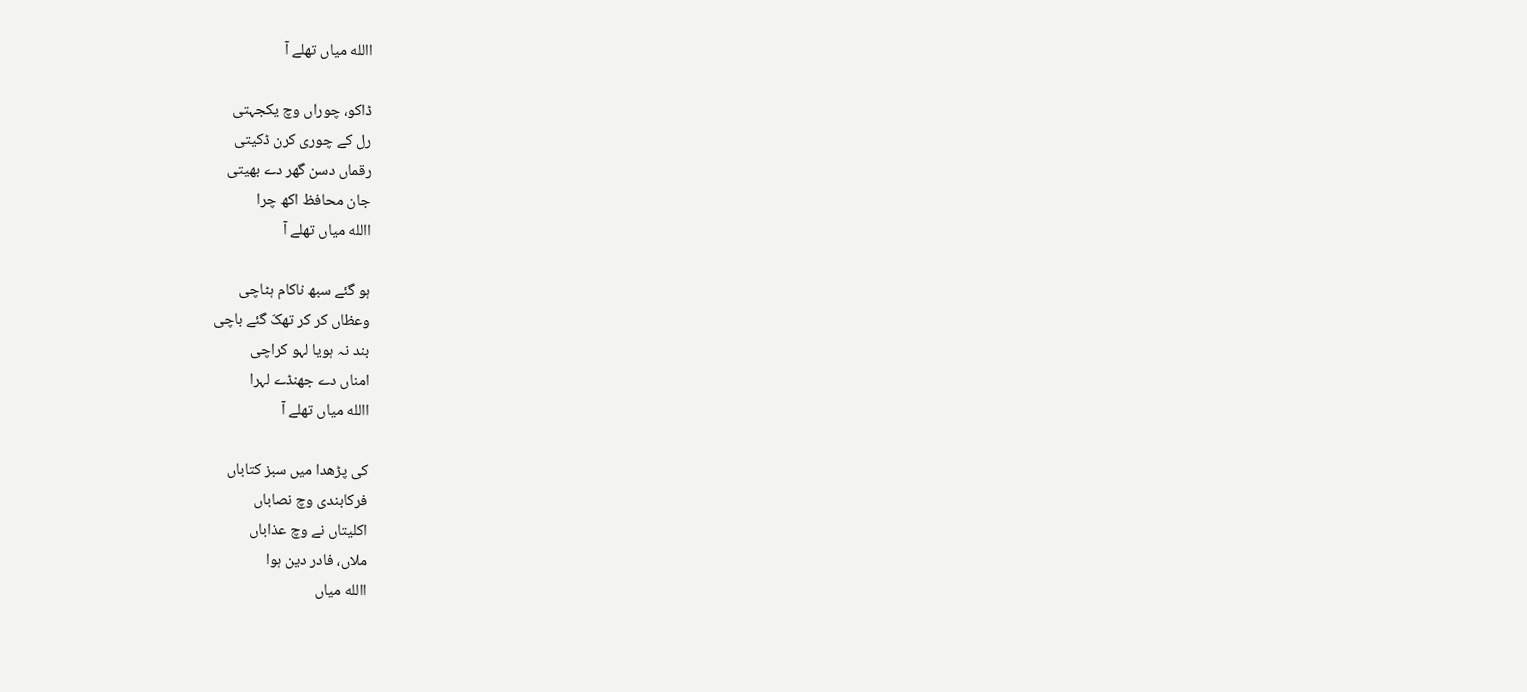االله میاں تھلے آ

ڈاکو، چوراں وچ یکجہتی
رل کے چوری کرن ڈکیتی
رقماں دسن گھر دے بھیتی
جان محافظ اکھ چرا
االله میاں تھلے آ

ہو گئے سبھ ناکام ہٹاچی
وعظاں کر کر تھکّ گئے باچی
بند نہ ہویا لہو کراچی
امناں دے جھنڈے لہرا
االله میاں تھلے آ

کی پڑھدا میں سبز کتاباں
فرکابندی وچ نصاباں
اکلیتاں نے وچ عذاباں
ملاں، فادر دین ہوا
االله میاں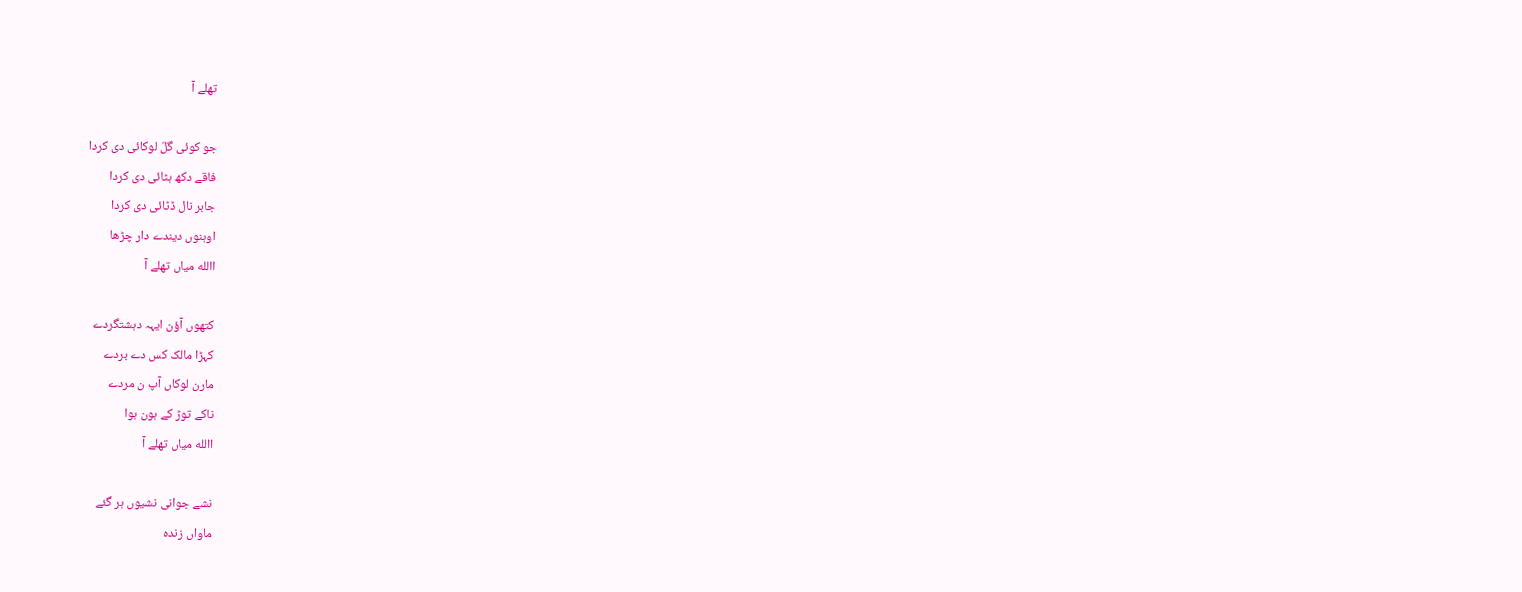تھلے آ

جو کوئی گلّ لوکائی دی کردا
فاقے دکھ ہٹائی دی کردا
جابر نال ڈٹائی دی کردا
اوہنوں دیندے دار چڑھا
االله میاں تھلے آ

کتھوں آؤن ایہہ دہشتگردے
کہڑا مالک کس دے بردے
مارن لوکاں آپ ن مردے
ناکے توڑ کے ہون ہوا
االله میاں تھلے آ

نشے جوانی نشیوں ہر گئے
ماواں زندہ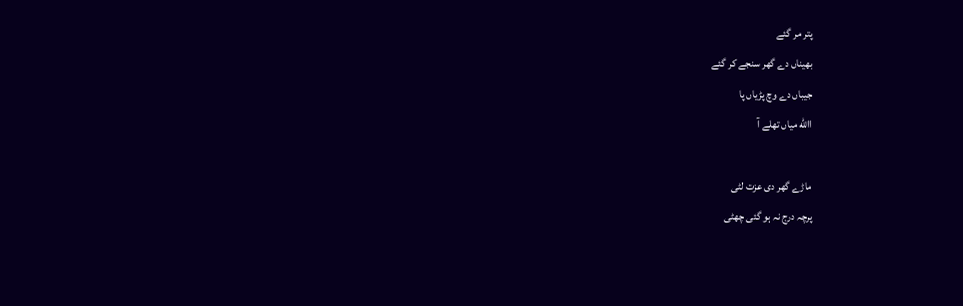پتر مر گئے
بھیناں دے گھر سنجے کر گئے
جیباں دے وچ پڑیاں پا
االله میاں تھلے آ

ماڑے گھر دی عزت لٹی
پرچہ درج نہ ہو گئی چھٹی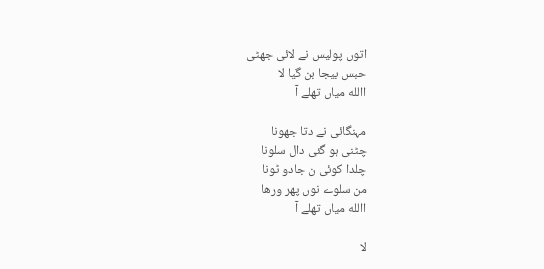اتوں پولیس نے لائی جھٹی
حبس بیجا بن گیا لا
االله میاں تھلے آ

مہنگائی نے دتا جھونا
چٹنی ہو گئی دال سلونا
چلدا کوئی ن جادو ٹونا
من سلوے نوں پھر ورھا
االله میاں تھلے آ

لا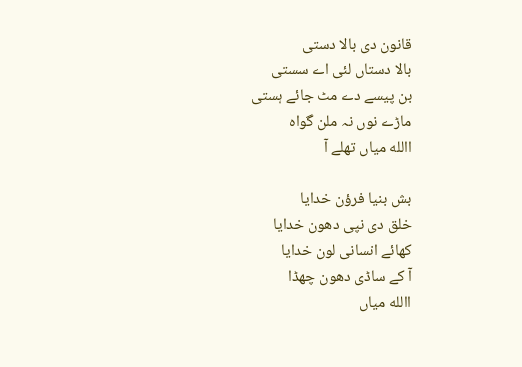قانون دی بالا دستی
بالا دستاں لئی اے سستی
بن پیسے دے مٹ جائے ہستی
ماڑے نوں نہ ملن گواہ
االله میاں تھلے آ

بش بنیا فرؤن خدایا
خلق دی نپی دھون خدایا
کھائے انسانی لون خدایا
آ کے ساڈی دھون چھڈا
االله میاں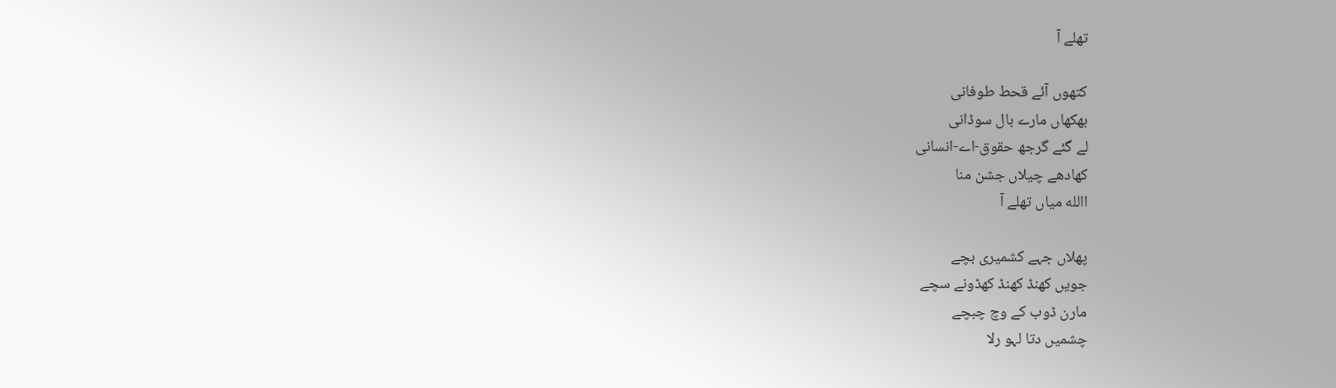تھلے آ

کتھوں آئے قحط طوفانی
بھکھاں مارے بال سوڈانی
لے گئے گرجھ حقوق-اے-انسانی
کھادھے چیلاں جشن منا
االله میاں تھلے آ

پھلاں جہے کشمیری بچے
جویں کھنڈ کھنڈ کھڈونے سچے
مارن ڈوب کے وچ چبچے
چشمیں دتا لہو رلا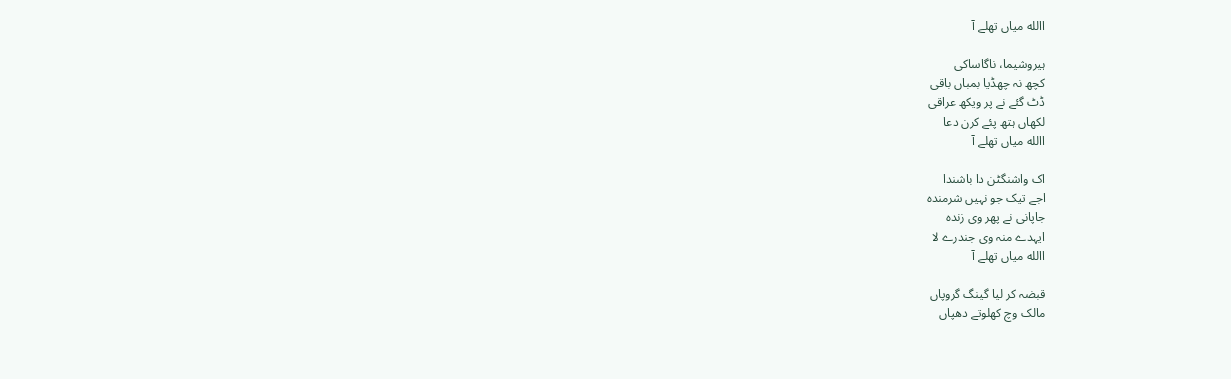االله میاں تھلے آ

ہیروشیما، ناگاساکی
کچھ نہ چھڈیا بمباں باقی
ڈٹ گئے نے پر ویکھ عراقی
لکھاں ہتھ پئے کرن دعا
االله میاں تھلے آ

اک واشنگٹن دا باشندا
اجے تیک جو نہیں شرمندہ
جاپانی نے پھر وی زندہ
ایہدے منہ وی جندرے لا
االله میاں تھلے آ

قبضہ کر لیا گینگ گروپاں
مالک وچ کھلوتے دھپاں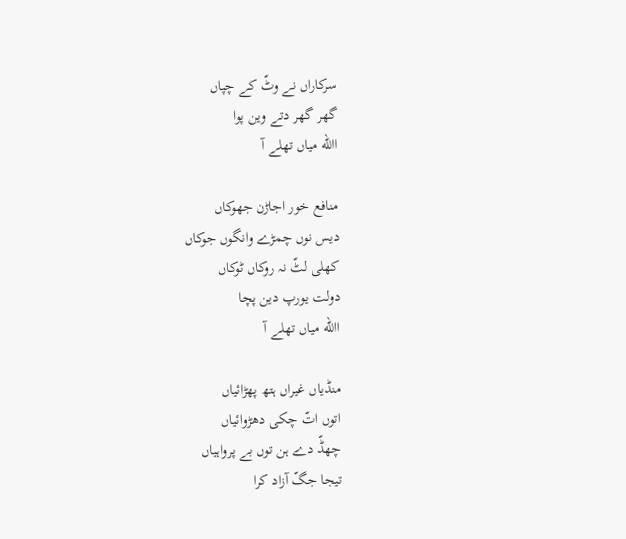سرکاراں نے وٹّ کے چپاں
گھر گھر دتے وین پوا
االله میاں تھلے آ

منافع خور اجاڑن جھوکاں
دیس نوں چمڑے وانگوں جوکاں
کھلی لٹّ نہ روکاں ٹوکاں
دولت یورپ دین پچا
االله میاں تھلے آ

منڈیاں غیراں ہتھ پھڑائیاں
اتوں اتّ چکی دھڑوائیاں
چھڈّ دے ہن توں بے پرواہیاں
تیجا جگّ آزاد کرا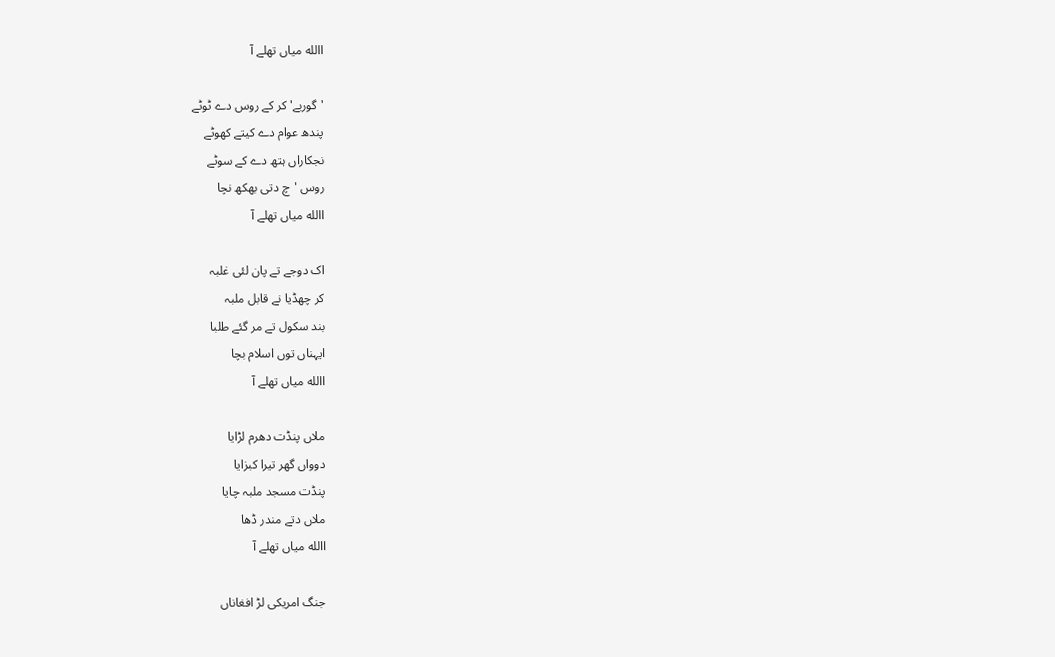االله میاں تھلے آ

'گوربے' کر کے روس دے ٹوٹے
پندھ عوام دے کیتے کھوٹے
نجکاراں ہتھ دے کے سوٹے
روس 'چ دتی بھکھ نچا
االله میاں تھلے آ

اک دوجے تے پان لئی غلبہ
کر چھڈیا نے قابل ملبہ
بند سکول تے مر گئے طلبا
ایہناں توں اسلام بچا
االله میاں تھلے آ

ملاں پنڈت دھرم لڑایا
دوواں گھر تیرا کبزایا
پنڈت مسجد ملبہ چایا
ملاں دتے مندر ڈھا
االله میاں تھلے آ

جنگ امریکی لڑ افغاناں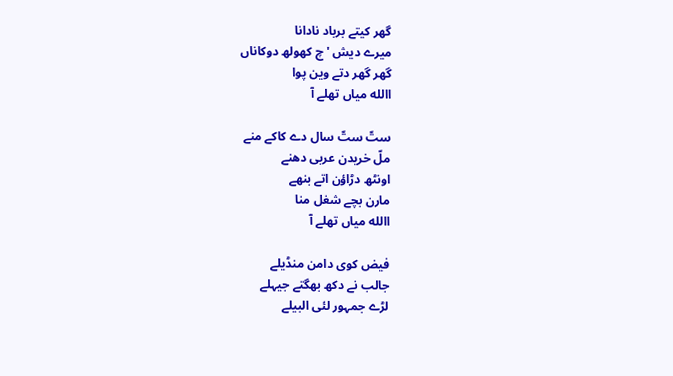گھر کیتے برباد نادانا
میرے دیش 'چ کھولھ دوکاناں
گھر گھر دتے وین پوا
االله میاں تھلے آ

ستّ ستّ سال دے کاکے منے
ملّ خریدن عربی دھنے
اونٹھ دڑاؤن اتے بنھے
مارن بچے شغل منا
االله میاں تھلے آ

فیض کوی دامن منڈیلے
جالب نے دکھ بھگتے جیہلے
لڑے جمہور لئی البیلے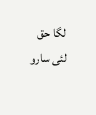لگا حق لئی سارو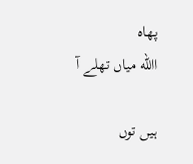پھاہ
االله میاں تھلے آ

ہیں توں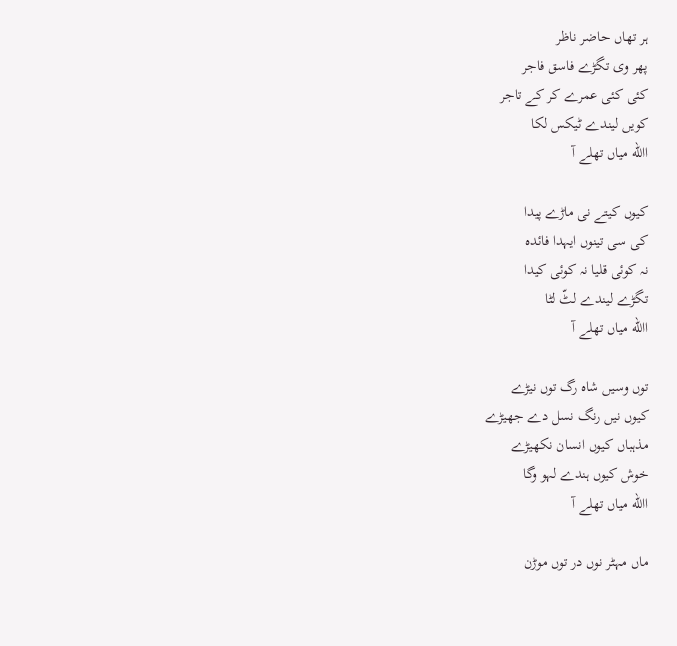ہر تھاں حاضر ناظر
پھر وی تگڑے فاسق فاجر
کئی کئی عمرے کر کے تاجر
کویں لیندے ٹیکس لکا
االله میاں تھلے آ

کیوں کیتے نی ماڑے پیدا
کی سی تینوں ایہدا فائدہ
نہ کوئی قلیا نہ کوئی کیدا
تگڑے لیندے لٹّ لٹا
االله میاں تھلے آ

توں وسیں شاہ رگ توں نیڑے
کیوں نیں رنگ نسل دے جھیڑے
مذہباں کیوں انسان نکھیڑے
خوش کیوں ہندے لہو وگا
االله میاں تھلے آ

ماں مہٹر نوں در توں موڑن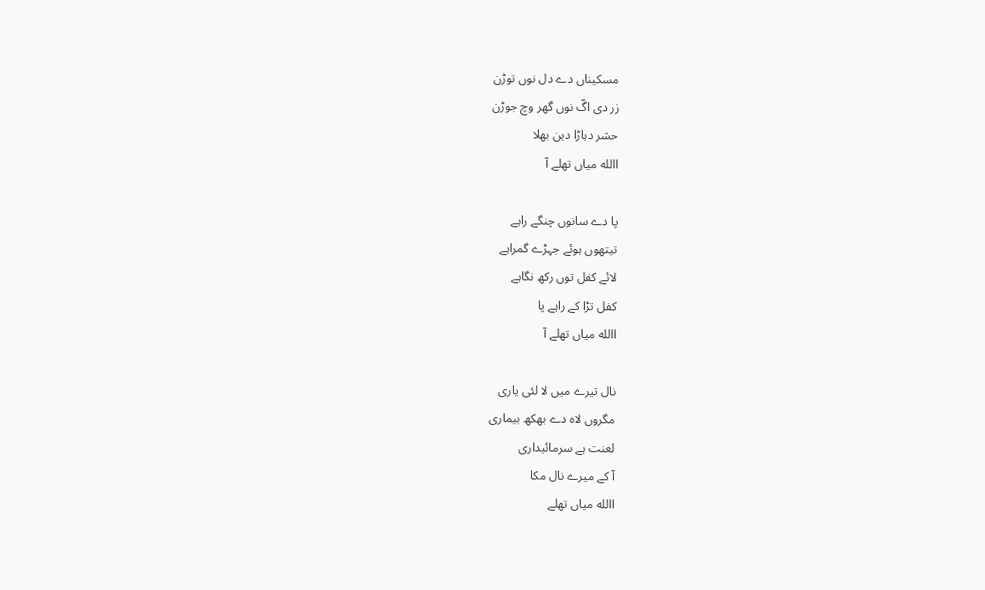مسکیناں دے دل نوں توڑن
زر دی اگّ نوں گھر وچ جوڑن
حشر دہاڑا دین بھلا
االله میاں تھلے آ

پا دے سانوں چنگے راہے
تیتھوں ہوئے جہڑے گمراہے
لائے کفل توں رکھ نگاہے
کفل تڑا کے راہے پا
االله میاں تھلے آ

نال تیرے میں لا لئی یاری
مگروں لاہ دے بھکھ بیماری
لعنت ہے سرمائیداری
آ کے میرے نال مکا
االله میاں تھلے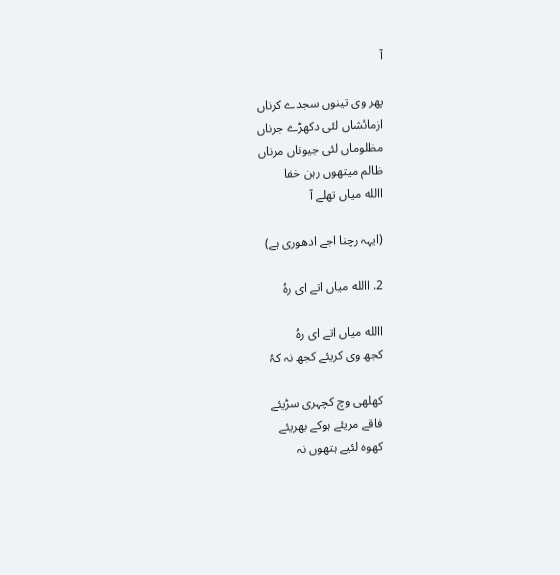آ

پھر وی تینوں سجدے کرناں
ازمائشاں لئی دکھڑے جرناں
مظلوماں لئی جیوناں مرناں
ظالم میتھوں رہن خفا
االله میاں تھلے آ

(ایہہ رچنا اجے ادھوری ہے)

2. االله میاں اتے ای رہُ

االله میاں اتے ای رہُ
کجھ وی کریئے کجھ نہ کہُ

کھلھی وچ کچہری سڑیئے
فاقے مریئے ہوکے بھریئے
کھوہ لئیے ہتھوں نہ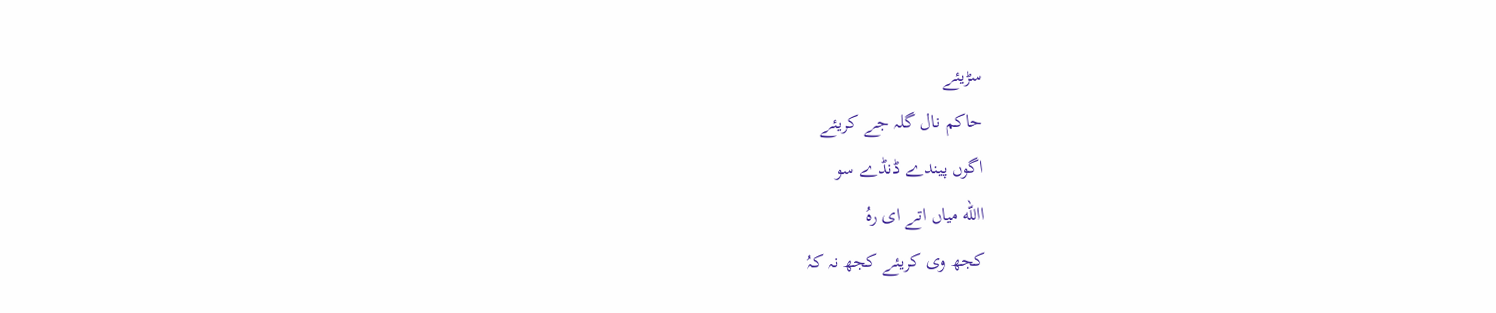سڑیئے
حاکم نال گلہ جے کریئے
اگوں پیندے ڈنڈے سو
االله میاں اتے ای رہُ
کجھ وی کریئے کجھ نہ کہُ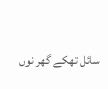سائل تھکے گھر نوں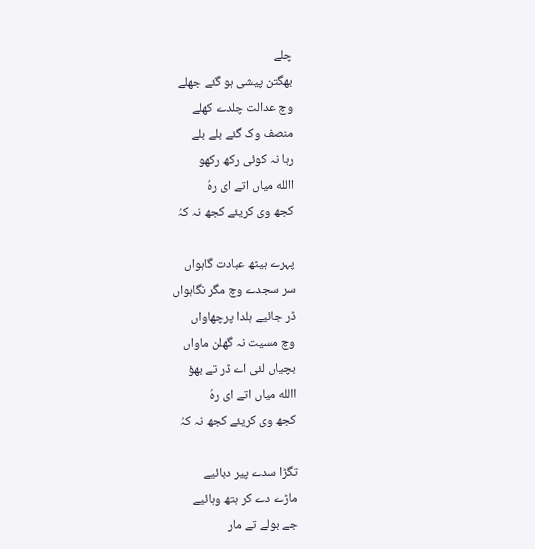چلے
بھگتن پیشی ہو گئے جھلے
وچ عدالت چلدے کھلے
منصف وک گئے بلے بلے
رہا نہ کوئی رکھ رکھو
االله میاں اتے ای رہُ
کجھ وی کریئے کجھ نہ کہُ

پہرے ہیٹھ عبادت گاہواں
سر سجدے وچ مگر نگاہواں
ڈر جائیے ہلدا پرچھاواں
وچ مسیت نہ گھلن ماواں
بچیاں لئی اے ڈر تے بھؤ
االله میاں اتے ای رہُ
کجھ وی کریئے کجھ نہ کہُ

تگڑا سدے پیر دبائیے
ماڑے دے کر ہتھ وہائیے
جے بولے تے مار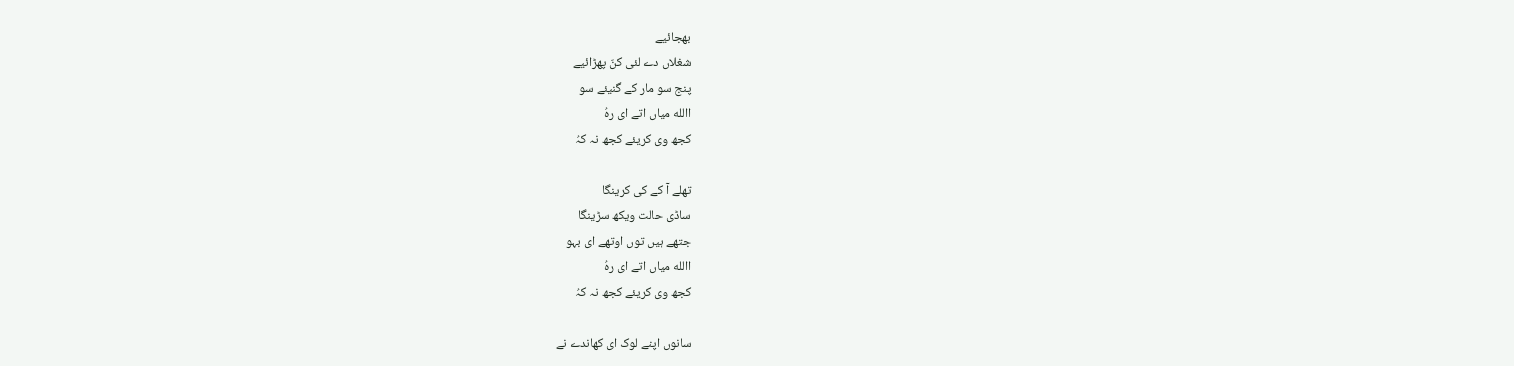بھجائیے
شغلاں دے لئی کنّ پھڑائیے
پنج سو مار کے گنیئے سو
االله میاں اتے ای رہُ
کجھ وی کریئے کجھ نہ کہُ

تھلے آ کے کی کرینگا
ساڈی حالت ویکھ سڑینگا
جتھے ہیں توں اوتھے ای بہو
االله میاں اتے ای رہُ
کجھ وی کریئے کجھ نہ کہُ

سانوں اپنے لوک ای کھاندے نے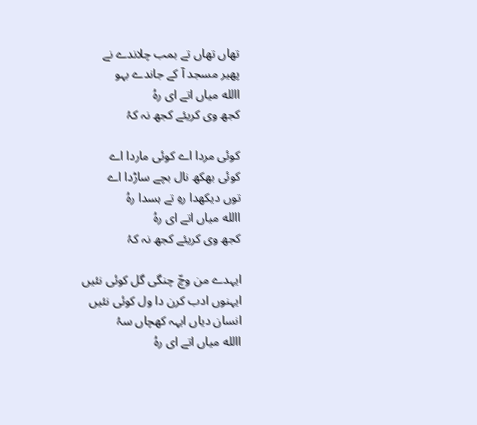تھاں تھاں تے بمب چلاندے نے
پھیر مسجد آ کے جاندے بہو
االله میاں اتے ای رہُ
کجھ وی کریئے کجھ نہ کہُ

کوئی مردا اے کوئی ماردا اے
کوئی بھکھ نال بچے ساڑدا اے
توں دیکھدا رہِ تے ہسدا رہُ
االله میاں اتے ای رہُ
کجھ وی کریئے کجھ نہ کہُ

ایہدے من وچّ چنگی گل کوئی نئیں
ایہنوں ادب کرن دا ول کوئی نئیں
انسان دیاں ایہہ کھچاں سہُ
االله میاں اتے ای رہُ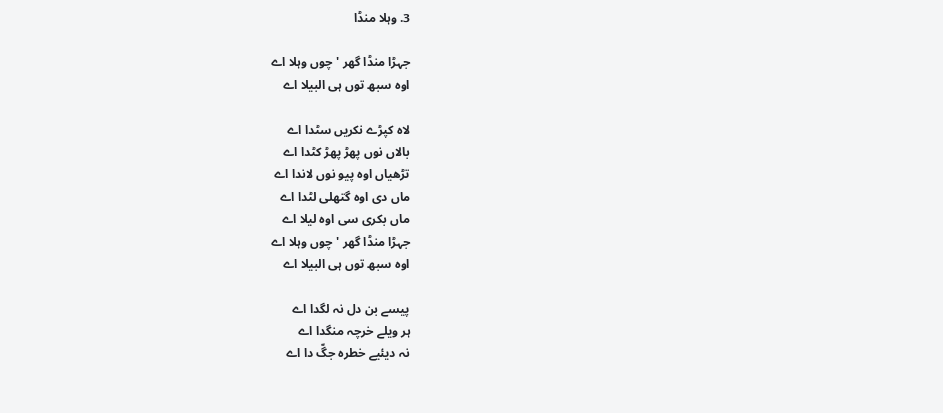3. وہلا منڈا

جہڑا منڈا گھر 'چوں وہلا اے
اوہ سبھ توں ہی البیلا اے

لاہ کپڑے نکریں سٹدا اے
بالاں نوں پھڑ پھڑ کٹدا اے
تڑھیاں اوہ پیو نوں لاندا اے
ماں دی اوہ گتھلی لٹدا اے
ماں بکری سی اوہ لیلا اے
جہڑا منڈا گھر 'چوں وہلا اے
اوہ سبھ توں ہی البیلا اے

پیسے بن دل نہ لگدا اے
ہر ویلے خرچہ منگدا اے
نہ دیئیے خطرہ جگّ دا اے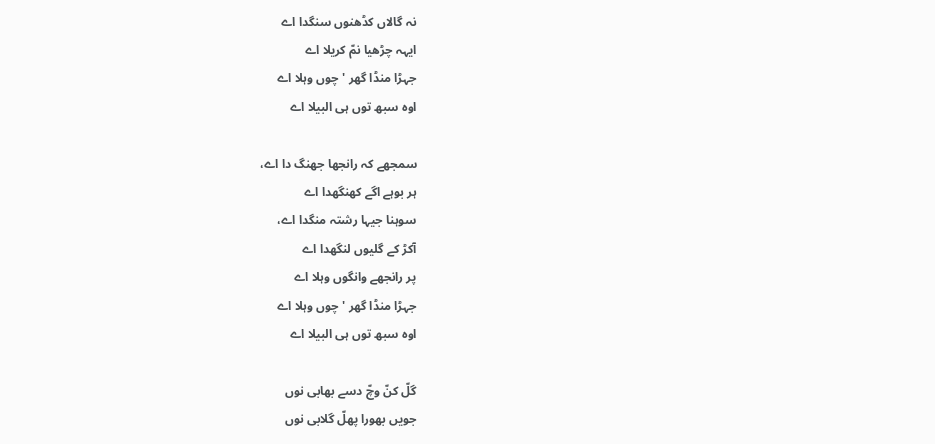نہ گالاں کڈھنوں سنگدا اے
ایہہ چڑھیا نمّ کریلا اے
جہڑا منڈا گھر 'چوں وہلا اے
اوہ سبھ توں ہی البیلا اے

سمجھے کہ رانجھا جھنگ دا اے،
ہر بوہے اگے کھنگھدا اے
سوہنا جیہا رشتہ منگدا اے،
آکڑ کے گلیوں لنگھدا اے
پر رانجھے وانگوں وہلا اے
جہڑا منڈا گھر 'چوں وہلا اے
اوہ سبھ توں ہی البیلا اے

گلّ کنّ وچّ دسے بھابی نوں
جویں بھورا پھلّ گلابی نوں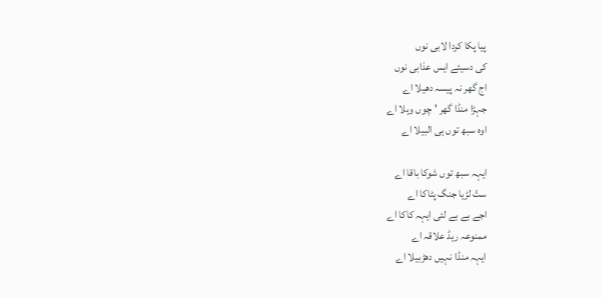پیا پکا کردا لابی نوں
کی دسیئے ایس عذابی نوں
اج گھر نہ پیسہ دھیلا اے
جہڑا منڈا گھر 'چوں وہلا اے
اوہ سبھ توں ہی البیلا اے

ایہہ سبھ توں شوکا باقا اے
ستّ لڑیا جنگ پٹاکا اے
اجے بے بے لئی ایہہ کاکا اے
ممنوعہ ریڈ علاقہ اے
ایہہ منڈا نہیں دھڑبیلا اے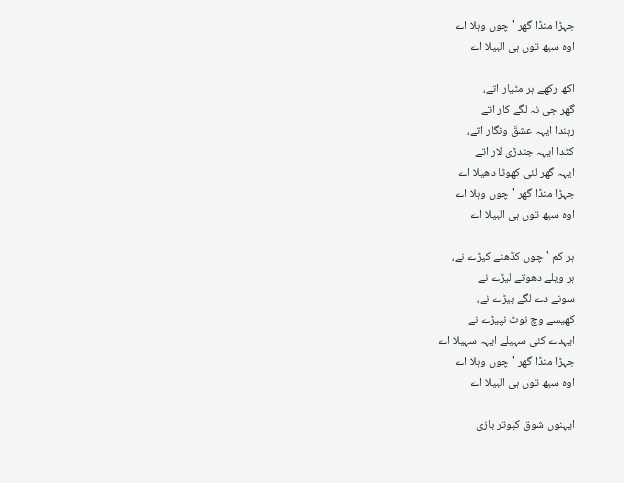جہڑا منڈا گھر 'چوں وہلا اے
اوہ سبھ توں ہی البیلا اے

اکھ رکھے ہر مٹیار اتے،
گھر جی نہ لگے کار اتے
رہندا ایہہ عشقَ ونگار اتے،
کٹدا ایہہ جندڑی لار اتے
ایہہ گھر لئی کھوٹا دھیلا اے
جہڑا منڈا گھر 'چوں وہلا اے
اوہ سبھ توں ہی البیلا اے

ہر کم 'چوں کڈھنے کیڑے نے،
ہر ویلے دھوتے لیڑے نے
سونے دے لگے بیڑے نے،
کھیسے وچ نوٹ نپیڑے نے
ایہدے کئی سہیلے ایہہ سہیلا اے
جہڑا منڈا گھر 'چوں وہلا اے
اوہ سبھ توں ہی البیلا اے

ایہنوں شوق کبوتر بازی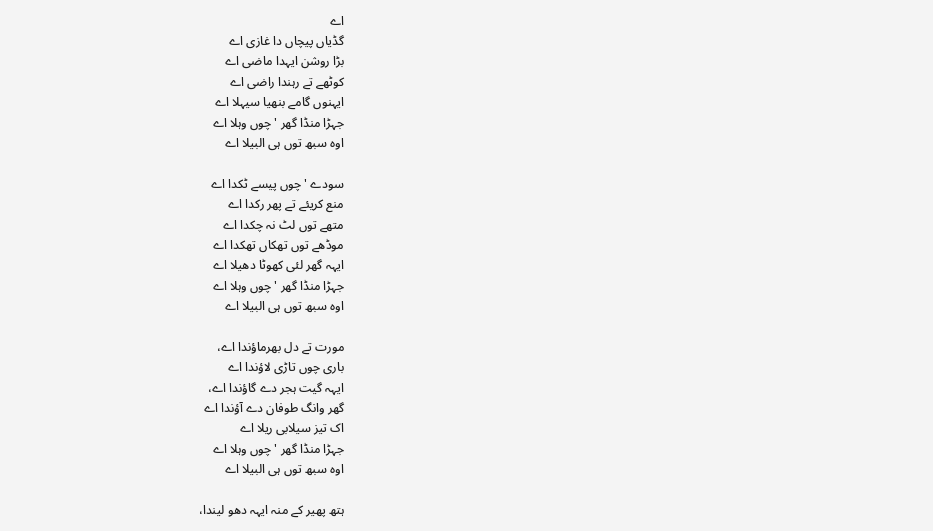اے
گڈیاں پیچاں دا غازی اے
بڑا روشن ایہدا ماضی اے
کوٹھے تے رہندا راضی اے
ایہنوں گامے بنھیا سیہلا اے
جہڑا منڈا گھر 'چوں وہلا اے
اوہ سبھ توں ہی البیلا اے

سودے 'چوں پیسے ٹکدا اے
منع کریئے تے پھر رکدا اے
متھے توں لٹ نہ چکدا اے
موڈھے توں تھکاں تھکدا اے
ایہہ گھر لئی کھوٹا دھیلا اے
جہڑا منڈا گھر 'چوں وہلا اے
اوہ سبھ توں ہی البیلا اے

مورت تے دل بھرماؤندا اے،
باری چوں تاڑی لاؤندا اے
ایہہ گیت ہجر دے گاؤندا اے،
گھر وانگ طوفان دے آؤندا اے
اک تیز سیلابی ریلا اے
جہڑا منڈا گھر 'چوں وہلا اے
اوہ سبھ توں ہی البیلا اے

ہتھ پھیر کے منہ ایہہ دھو لیندا،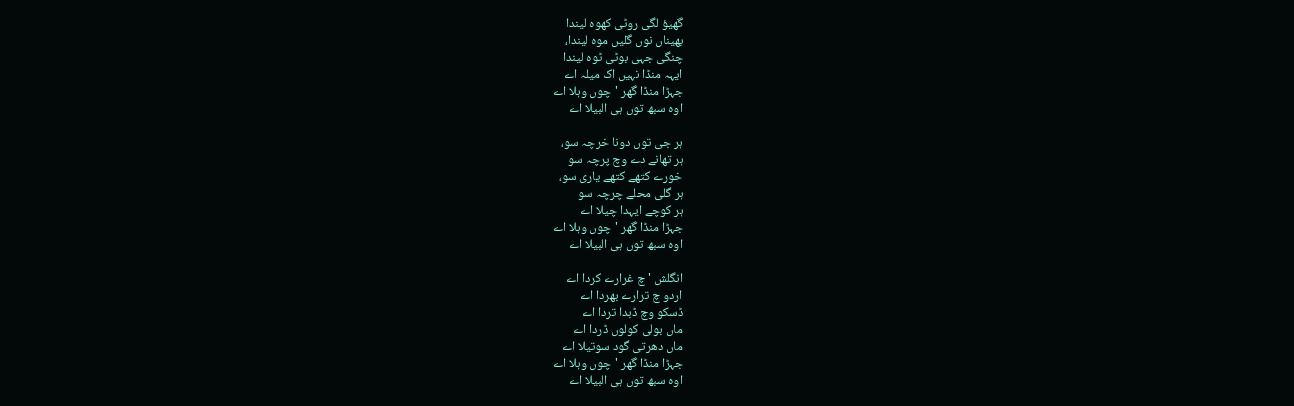گھیؤ لگی روٹی کھوہ لیندا
بھیناں نوں گلیں موہ لیندا،
چنگی جہی بوٹی ٹوہ لیندا
ایہہ منڈا نہیں اک میلہ اے
جہڑا منڈا گھر 'چوں وہلا اے
اوہ سبھ توں ہی البیلا اے

ہر جی توں دونا خرچہ سو،
ہر تھانے دے وچ پرچہ سو
خورے کتھے کتھے یاری سو،
ہر گلی محلے چرچہ سو
ہر کوچے ایہدا چیلا اے
جہڑا منڈا گھر 'چوں وہلا اے
اوہ سبھ توں ہی البیلا اے

انگلش 'چ غرارے کردا اے
اردو چ ترارے بھردا اے
ڈسکو وچ ڈبدا تردا اے
ماں بولی کولوں ڈردا اے
ماں دھرتی گود سوتیلا اے
جہڑا منڈا گھر 'چوں وہلا اے
اوہ سبھ توں ہی البیلا اے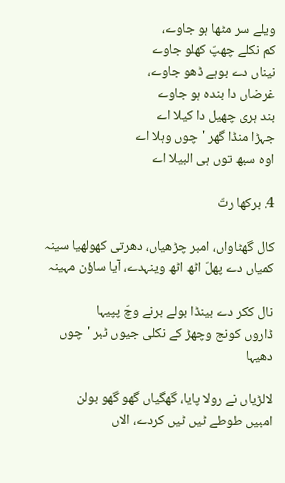ویلے سر مٹھا ہو جاوے،
کم نکلے چھپّ کھلو جاوے
نیناں دے بوہے ڈھو جاوے،
غرضاں دا بندہ ہو جاوے
بند ہری چھیل دا کیلا اے
جہڑا منڈا گھر 'چوں وہلا اے
اوہ سبھ توں ہی البیلا اے

4. برکھا رتّ

کال گھٹاواں، امبر چڑھیاں، دھرتی کھولھیا سینہ
کمیاں دے پھلّ اٹھ اٹھ وینہدے، آیا ساؤن مہینہ

نال ککر دے بینڈا بولے برنے وچّ پپیہا
ڈاروں کونج وچھڑ کے نکلی جیوں ٹبر 'چوں دھیہا

لالڑیاں نے رولا پایا، گھگیاں گھو گھو بولن
امبیں طوطے ٹیں ٹیں کردے، الاں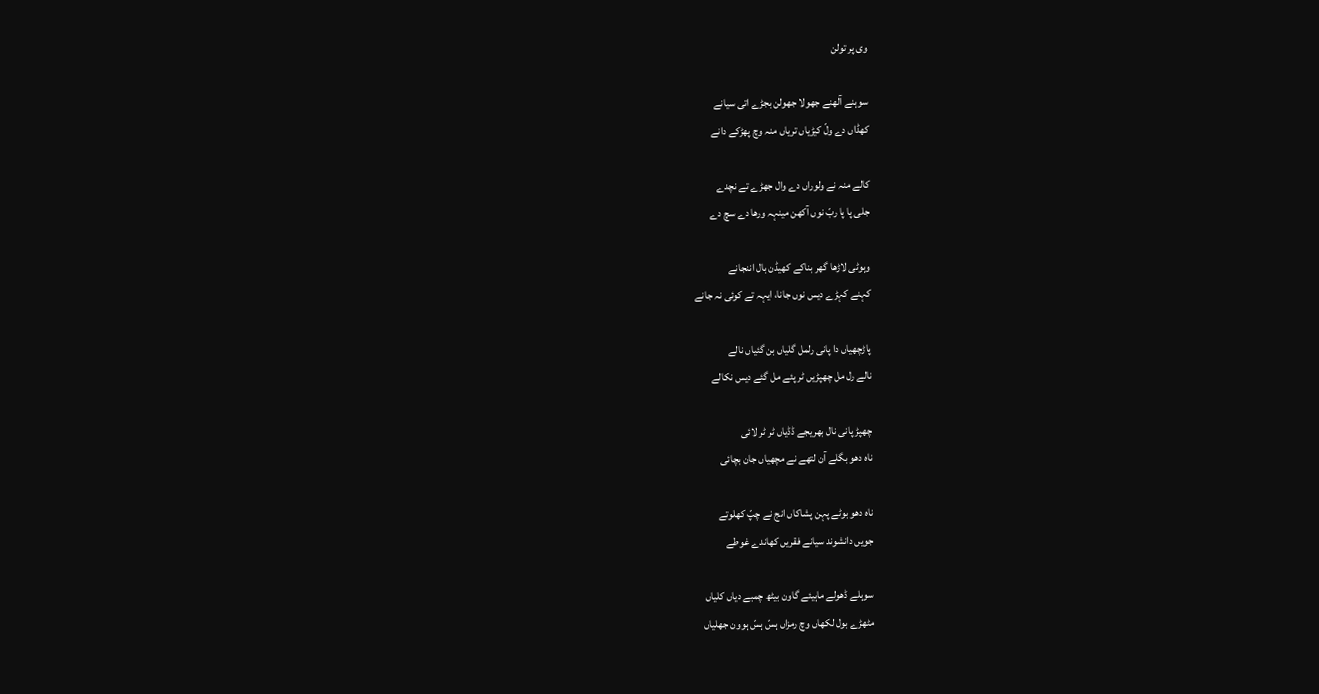وی پر تولن

سوہنے آلھنے جھولا جھولن بجڑے اتی سیانے
کھڈاں دے ولّ کیڑیاں تریاں منہ وچ پھڑکے دانے

کالے منہ نے ولوراں دے وال جھڑے تے نچدے
جلی پا پا ربّ نوں آکھن مینہہ ورھا دے سچ دے

وہوٹی لاڑھا گھر بناکے کھیڈن بال اننجانے
کہنے کہڑے دیس نوں جانا، ایہہ تے کوئی نہ جانے

پاڑچھیاں دا پانی رلمل گلیاں بن گئیاں نالے
نالے رل مل چھپڑیں ٹر پئے مل گئے دیس نکالے

چھپڑ پانی نال بھریجے ڈڈیاں ٹر ٹر لائی
ناہ دھو بگلے آن لتھے نے مچھیاں جان بچائی

ناہ دھو بوٹے پہن پشاکاں انج نے چپّ کھلوتے
جویں دانشوند سیانے فقریں کھاندے غوطے

سوہلے ڈھولے ماہیئے گاون بیٹھ چمبے دیاں کلیاں
مٹھڑے بول لکھاں وچ رمزاں ہسّ ہسّ ہوون جھلیاں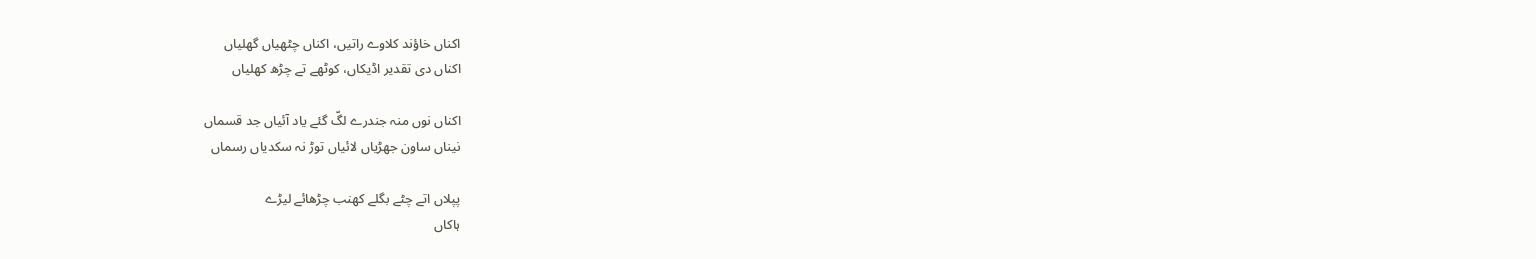اکناں خاؤند کلاوے راتیں، اکناں چٹھیاں گھلیاں
اکناں دی تقدیر اڈیکاں، کوٹھے تے چڑھ کھلیاں

اکناں نوں منہ جندرے لگّ گئے یاد آئیاں جد قسماں
نیناں ساون جھڑیاں لائیاں توڑ نہ سکدیاں رسماں

پپلاں اتے چٹے بگلے کھنب چڑھائے لیڑے
ہاکاں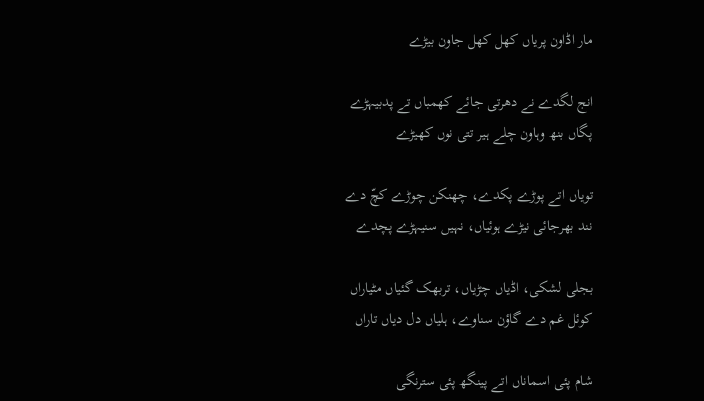مار اڈاون پریاں کھل کھل جاون بیڑے

انج لگدے نے دھرتی جائے کھمباں تے پدبیہڑے
پگاں بنھ وہاون چلے ہیر تتی نوں کھیڑے

تویاں اتے پوڑے پکدے، چھنکن چوڑے کچّ دے
نند بھرجائی نیڑے ہوئیاں، نہیں سنیہڑے پچدے

بجلی لشکی، اڈیاں چڑیاں، تربھک گئیاں مٹیاراں
کوئل غم دے گاؤن سناوے، ہلیاں دل دیاں تاراں

شام پئی اسماناں اتے پینگھ پئی سترنگی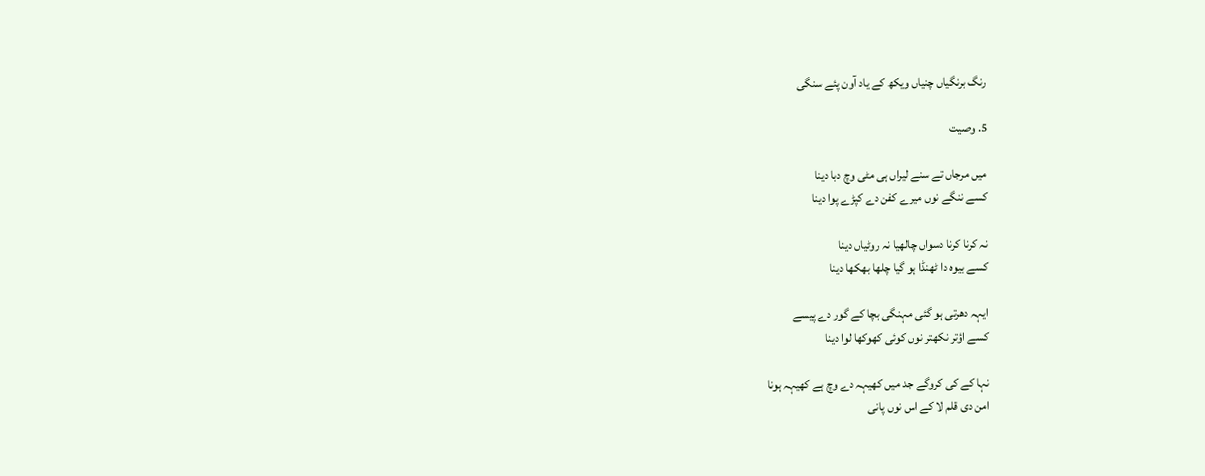رنگ برنگیاں چنیاں ویکھ کے یاد آون پئے سنگی

5. وصیت

میں مرجاں تے سنے لیراں ہی مٹی وچ دبا دینا
کسے ننگے نوں میرے کفن دے کپڑے پوا دینا

نہ کرنا کرنا دسواں چالھیا نہ روٹیاں دینا
کسے بیوہ دا ٹھنڈا ہو گیا چلھا بھکھا دینا

ایہہ دھرتی ہو گئی مہنگی بچا کے گور دے پیسے
کسے اؤتر نکھتر نوں کوئی کھوکھا لوا دینا

نہا کے کی کروگے جد میں کھیہہ دے وچ ہے کھیہہ ہونا
امن دی قلم لا کے اس نوں پانی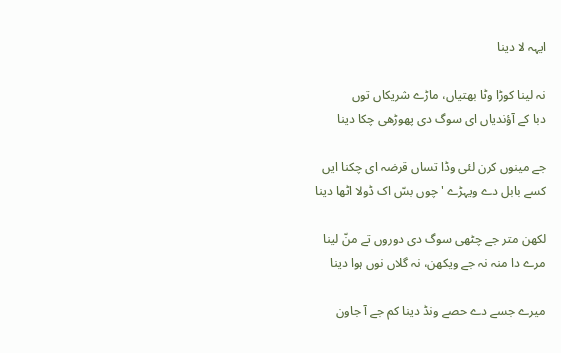ایہہ لا دینا

نہ لینا کوڑا وٹا بھتیاں، ماڑے شریکاں توں
دبا کے آؤندیاں ای سوگ دی پھوڑھی چکا دینا

جے مینوں کرن لئی وڈا تساں قرضہ ای چکنا ایں
کسے بابل دے ویہڑے 'چوں بسّ اک ڈولا اٹھا دینا

لکھن متر جے چٹھی سوگ دی دوروں تے منّ لینا
مرے دا منہ نہ جے ویکھن، نہ گلاں نوں ہوا دینا

میرے جسے دے حصے ونڈ دینا کم جے آ جاون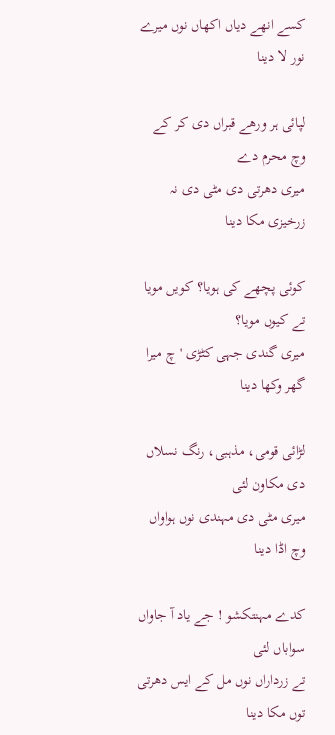کسے انھے دیاں اکھاں نوں میرے نور لا دینا

لپائی ہر ورھے قبراں دی کر کے وچ محرم دے
میری دھرتی دی مٹی دی نہ زرخیزی مکا دینا

کوئی پچھے کی ہویا؟ کویں مویا تے کیوں مویا؟
میری گندی جہی کٹڑی 'چ میرا گھر وکھا دینا

لڑائی قومی، مذہبی، رنگ نسلاں دی مکاون لئی
میری مٹی دی مہندی نوں ہواواں وچ اڈا دینا

کدے مہنتکشو ! جے یاد آ جاواں سواباں لئی
تے زرداراں نوں مل کے ایس دھرتی توں مکا دینا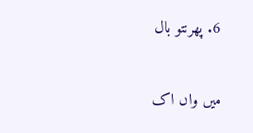6. پھرنتو بال

میں واں اک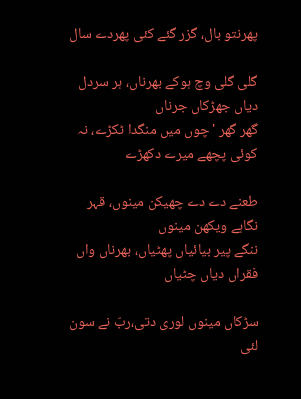پھرنتو بال، گزر گئے کئی پھردے سال

گلی گلی وچ ہوکے بھرناں، ہر سردل دیاں جھڑکاں جرناں
گھر گھر 'چوں میں منگدا ٹکڑے، نہ کوئی پچھے میرے دکھڑے

طعنے دے دے چھیکن مینوں، قہر نگاہے ویکھن مینوں
ننگے پیر بیائیاں پھٹیاں، بھرناں واں فقراں دیاں چٹیاں

سڑکاں مینوں لوری دتی،ربّ نے سون لئی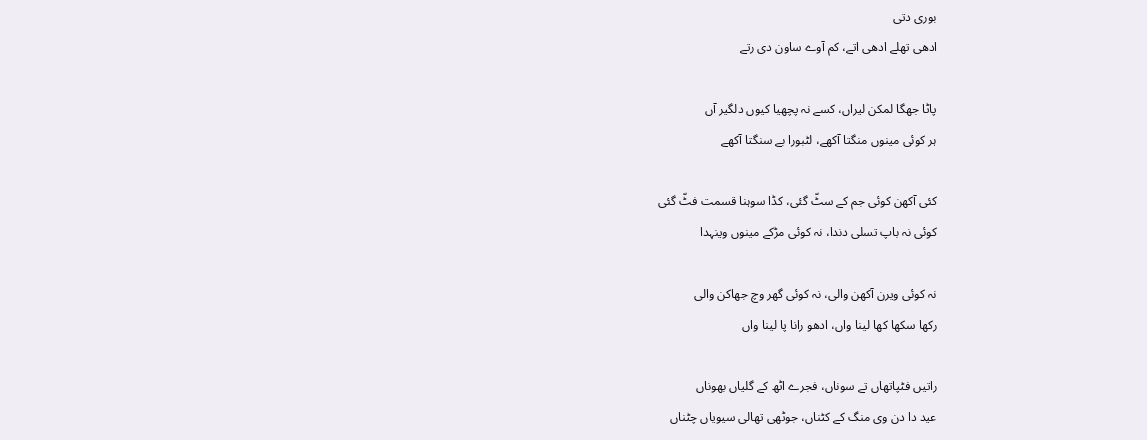بوری دتی
ادھی تھلے ادھی اتے، کم آوے ساون دی رتے

پاٹا جھگا لمکن لیراں، کسے نہ پچھیا کیوں دلگیر آں
ہر کوئی مینوں منگتا آکھے، لٹبورا بے سنگتا آکھے

کئی آکھن کوئی جم کے سٹّ گئی، کڈا سوہنا قسمت فٹّ گئی
کوئی نہ باپ تسلی دندا، نہ کوئی مڑکے مینوں وینہدا

نہ کوئی ویرن آکھن والی، نہ کوئی گھر وچ جھاکن والی
رکھا سکھا کھا لینا واں، ادھو رانا پا لینا واں

راتیں فٹپاتھاں تے سوناں، فجرے اٹھ کے گلیاں بھوناں
عید دا دن وی منگ کے کٹناں، جوٹھی تھالی سیویاں چٹناں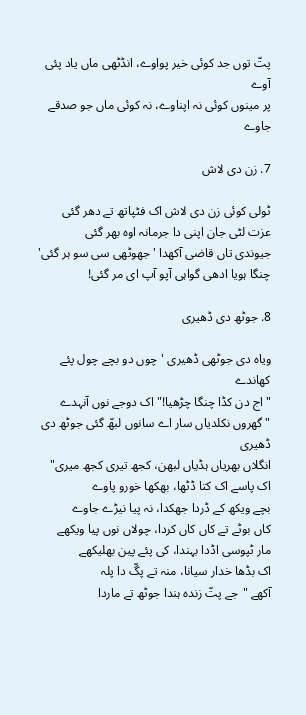پتّ توں جد کوئی خیر پواوے، انڈٹھی ماں یاد پئی آوے
پر مینوں کوئی نہ اپناوے، نہ کوئی ماں جو صدقے جاوے

7. زن دی لاش

ٹولی کوئی زن دی لاش اک فٹپاتھ تے دھر گئی
عزت لٹی جان اپنی دا جرمانہ اوہ بھر گئی
جیوندی تاں قاضی آکھدا 'جھوٹھی سی سو ہر گئی'
چنگا ہویا ادھی گواہی آپو آپ ای مر گئی!

8. جوٹھ دی ڈھیری

ویاہ دی جوٹھی ڈھیری 'چوں دو بچے چول پئے کھاندے
"اج دن کڈا چنگا چڑھیا!" اک دوجے نوں آنہدے
"گھروں نکلدیاں سار اے سانوں لبھّ گئی جوٹھ دی ڈھیری
انگلاں بھریاں ہڈیاں لبھن، کجھ تیری کجھ میری"
اک پاسے اک کتا ڈٹھا، بھکھا خورو پاوے
بچے ویکھ کے ڈردا جھکدا، نہ پیا نیڑے جاوے
کاں بوٹے تے کاں کاں کردا، چولاں نوں پیا ویکھے
مار ٹپوسی اڈدا بہندا، کی پئے پین بھلیکھے
اک بڈھا خدار سیانا، منہ تے پگّ دا پلہ
آکھے "جے پتّ زندہ ہندا جوٹھ تے ماردا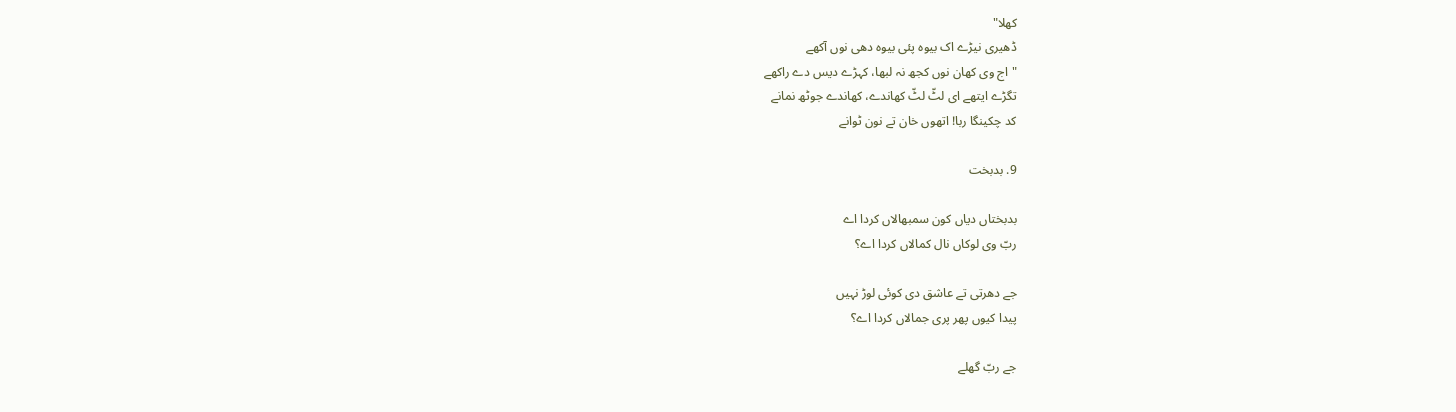کھلا"
ڈھیری نیڑے اک بیوہ پئی بیوہ دھی نوں آکھے
"اج وی کھان نوں کجھ نہ لبھا، کہڑے دیس دے راکھے
تگڑے ایتھے ای لٹّ لٹّ کھاندے، کھاندے جوٹھ نمانے
کد چکینگا ربا! اتھوں خان تے نون ٹوانے

9. بدبخت

بدبختاں دیاں کون سمبھالاں کردا اے
ربّ وی لوکاں نال کمالاں کردا اے؟

جے دھرتی تے عاشق دی کوئی لوڑ نہیں
پیدا کیوں پھر پری جمالاں کردا اے؟

جے ربّ گھلے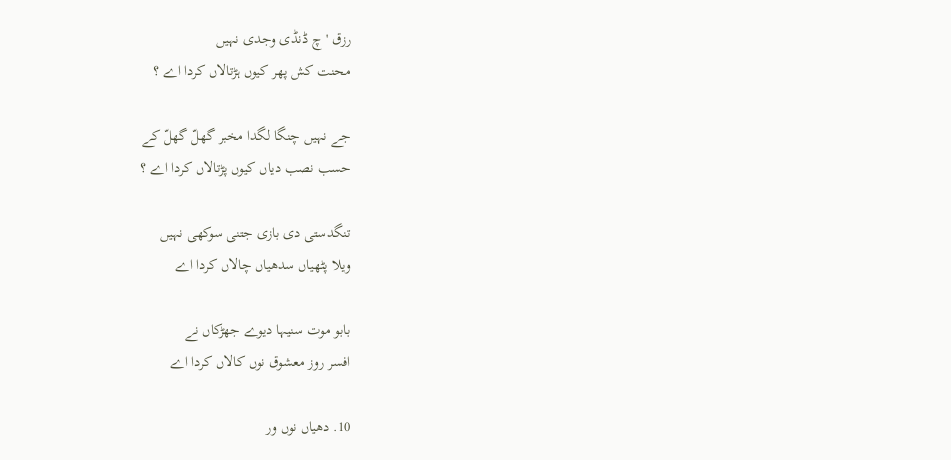رزق 'چ ڈنڈی وجدی نہیں
محنت کش پھر کیوں ہڑتالاں کردا اے ؟

جے نہیں چنگا لگدا مخبر گھلّ گھلّ کے
حسب نصب دیاں کیوں پڑتالاں کردا اے ؟

تنگدستی دی بازی جتنی سوکھی نہیں
ویلا پٹھیاں سدھیاں چالاں کردا اے

بابو موت سنیہا دیوے جھڑکاں نے
افسر روز معشوق نوں کالاں کردا اے

10. دھیاں نوں ور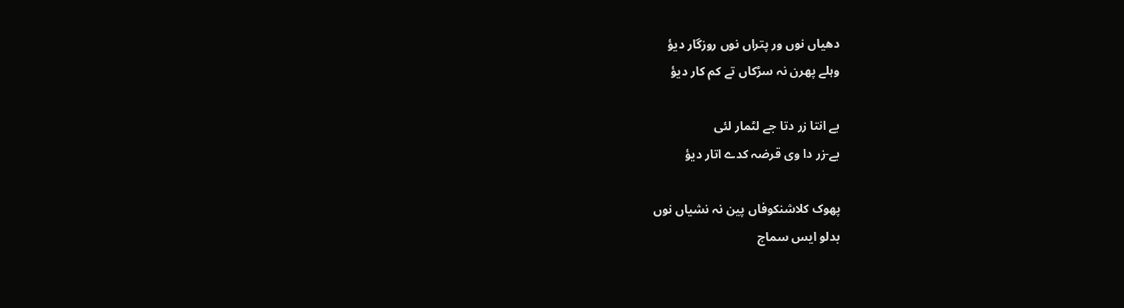دھیاں نوں ور پتراں نوں روزگار دیؤ
وہلے پھرن نہ سڑکاں تے کم کار دیؤ

بے انتا زر دتا جے لٹمار لئی
بے-زر دا وی قرضہ کدے اتار دیؤ

پھوک کلاشنکوفاں پین نہ نشیاں نوں
بدلو ایس سماج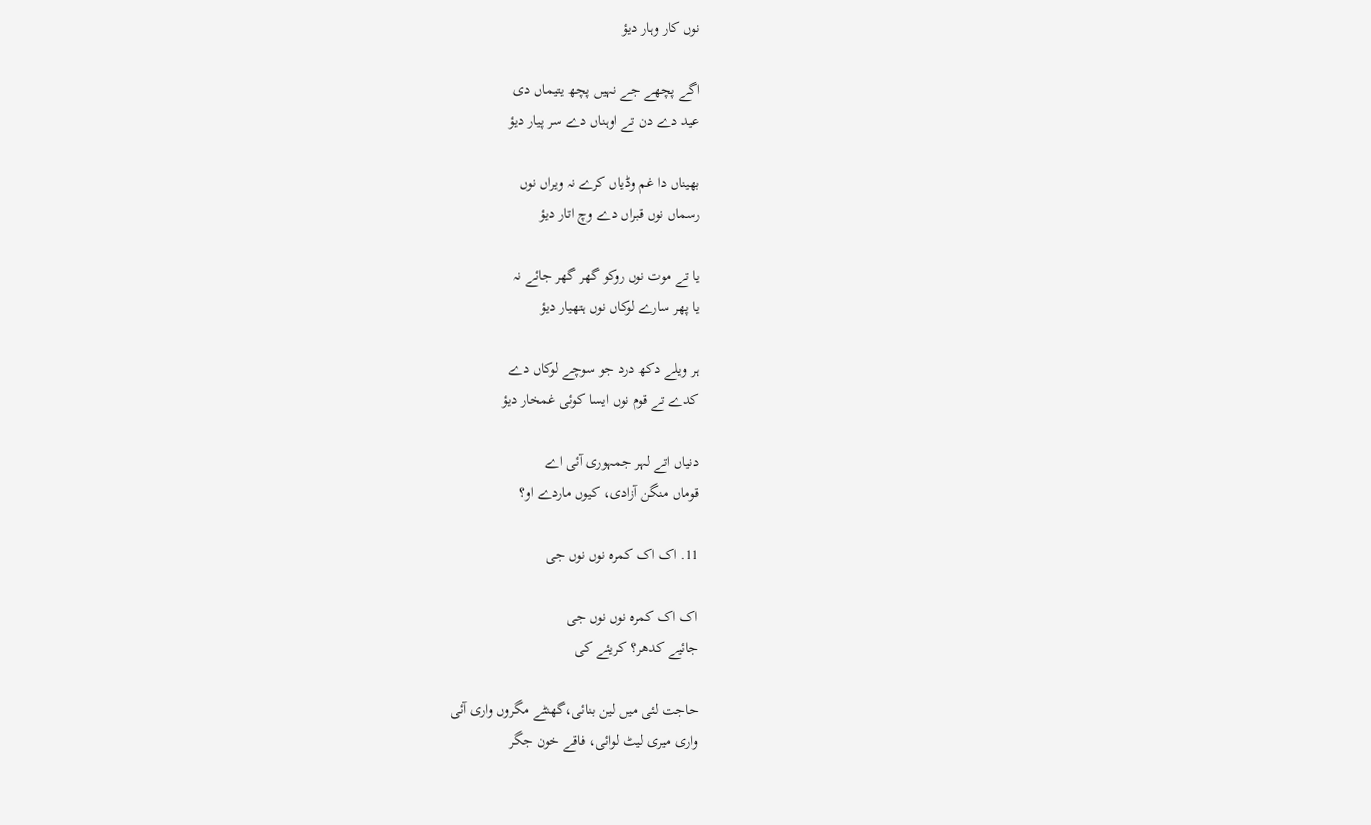نوں کار وہار دیؤ

اگے پچھے جے نہیں پچھ یتیماں دی
عید دے دن تے اوہناں دے سر پیار دیؤ

بھیناں دا غم وڈیاں کرے نہ ویراں نوں
رسماں نوں قبراں دے وچ اتار دیؤ

یا تے موت نوں روکو گھر گھر جائے نہ
یا پھر سارے لوکاں نوں ہتھیار دیؤ

ہر ویلے دکھ درد جو سوچے لوکاں دے
کدے تے قوم نوں ایسا کوئی غمخار دیؤ

دنیاں اتے لہر جمہوری آئی اے
قوماں منگن آزادی، کیوں ماردے او؟

11. اک اک کمرہ نوں نوں جی

اک اک کمرہ نوں نوں جی
جائیے کدھر؟ کریئے کی

حاجت لئی میں لین بنائی،گھنٹے مگروں واری آئی
واری میری لیٹ لوائی، فاقے خون جگر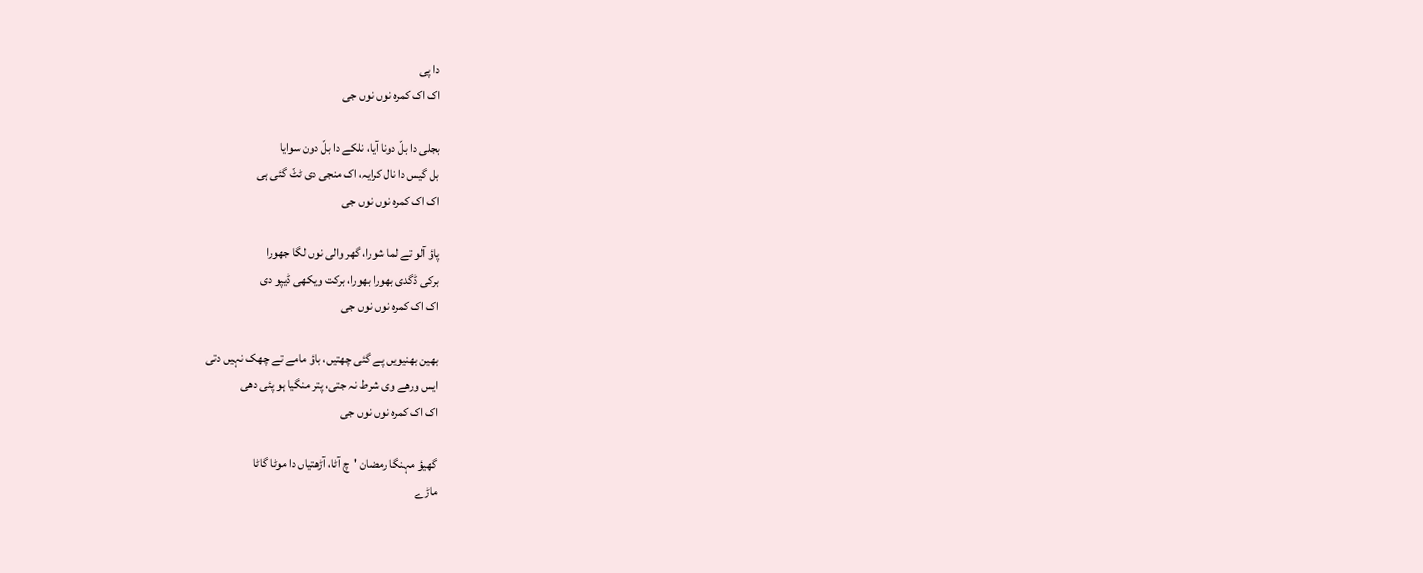دا پی
اک اک کمرہ نوں نوں جی

بجلی دا بلّ دونا آیا، نلکے دا بلّ دون سوایا
بل گیس دا نال کرایہ، اک منجی دی ٹٹّ گئی ہی
اک اک کمرہ نوں نوں جی

پاؤ آلو تے لما شورا، گھر والی نوں لگا جھورا
برکی ڈگدی بھورا بھورا، برکت ویکھی ڈیپو دی
اک اک کمرہ نوں نوں جی

بھین بھنیویں پے گئی چھتیں، باؤ مامے تے چھک نہیں دتی
ایس ورھے وی شرط نہ جتی، پتر منگیا ہو پئی دھی
اک اک کمرہ نوں نوں جی

گھیؤ مہنگا رمضان 'چ آٹا، آڑھتیاں دا موٹا گاٹا
ماڑے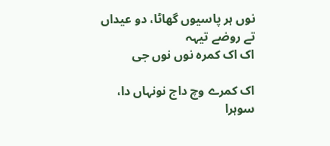نوں ہر پاسیوں گھاٹا، دو عیداں تے روضے تیہہ
اک اک کمرہ نوں نوں جی

اک کمرے وچ داج نونہاں دا، سوہرا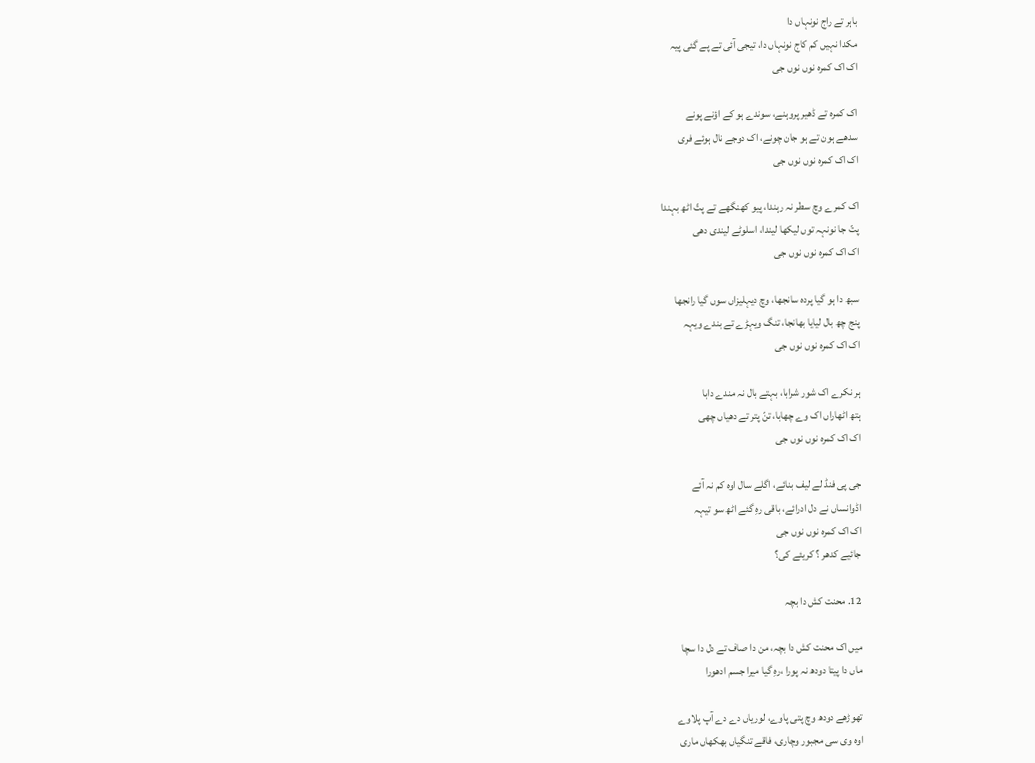باہر تے راج نونہاں دا
مکدا نہیں کم کاج نونہاں دا، تیجی آئی تے پے گئی پیہ
اک اک کمرہ نوں نوں جی

اک کمرہ تے ڈھیر پروہنے، سوندے ہو کے اؤنے پونے
سدھے ہون تے ہو جان چونے، اک دوجے نال ہوئے فری
اک اک کمرہ نوں نوں جی

اک کمرے وچ سطر نہ رہندا، پیو کھنگھے تے پتّ اٹھ بہندا
پتّ جا نونہہ توں لیکھا لیندا، اسلوٹے لیندی دھی
اک اک کمرہ نوں نوں جی

سبھ دا ہو گیا پردہ سانجھا، وچ دیہلیزاں سوں گیا رانجھا
پنج چھ بال لیایا بھانجا، تنگ ویہڑے تے بندے ویہہ
اک اک کمرہ نوں نوں جی

ہر نکرے اک شور شرابا، بہتے بال نہ مندے دابا
ہتھ اٹھاراں اک وے چھابا، تنّ پتر تے دھیاں چھی
اک اک کمرہ نوں نوں جی

جی پی فنڈ لے لیف بنائے، اگلے سال اوہ کم نہ آئے
اڈوانساں نے دل ادرائے، باقی رہِ گئے اٹھ سو تیہہ
اک اک کمرہ نوں نوں جی
جائیے کدھر ؟ کریئے کی؟

12. محنت کش دا بچہ

میں اک محنت کش دا بچہ، من دا صاف تے دل دا سچا
ماں دا پیتا دودھ نہ پورا ،رہِ گیا میرا جسم ادھورا

تھوڑھے دودھ وچ پتی پاوے، لوریاں دے دے آپ پلاوے
اوہ وی سی مجبور وچاری، فاقے تنگیاں بھکھاں ماری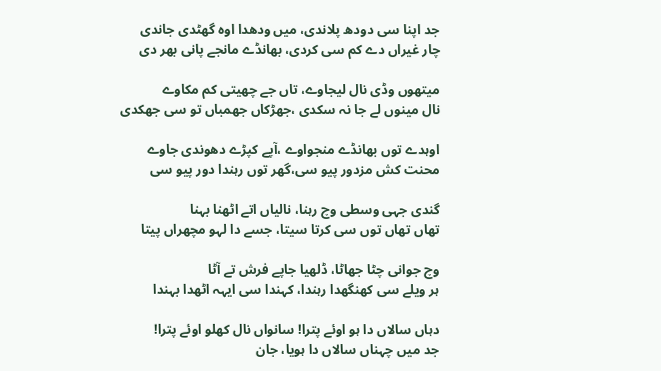جد اپنا سی دودھ پلاندی، میں ودھدا اوہ گھٹدی جاندی
چار غیراں دے کم سی کردی، بھانڈے مانجے پانی بھر دی

میتھوں وڈی نال لیجاوے، تاں جے چھیتی کم مکاوے
نال مینوں لے جا نہ سکدی ،جھڑکاں جھمباں تو سی جھکدی

اوہدے توں بھانڈے منجواوے ،آپے کپڑے دھوندی جاوے
محنت کش مزدور پیو سی،گھر توں رہندا دور پیو سی

گندی جہی وسطی وچ رہنا، نالیاں اتے اٹھنا بہنا
تھاں تھاں توں سی کرتا سیتا، جسے دا لہو مچھراں پیتا

وچ جوانی چٹا جھاٹا، ڈلھیا جاپے فرش تے آٹا
ہر ویلے سی کھنگھدا رہندا، کہندا سی ایہہ اٹھدا بہندا

دہاں سالاں دا ہو اوئے پترا! سانواں نال کھلو اوئے پترا!
جد میں چہناں سالاں دا ہویا، جان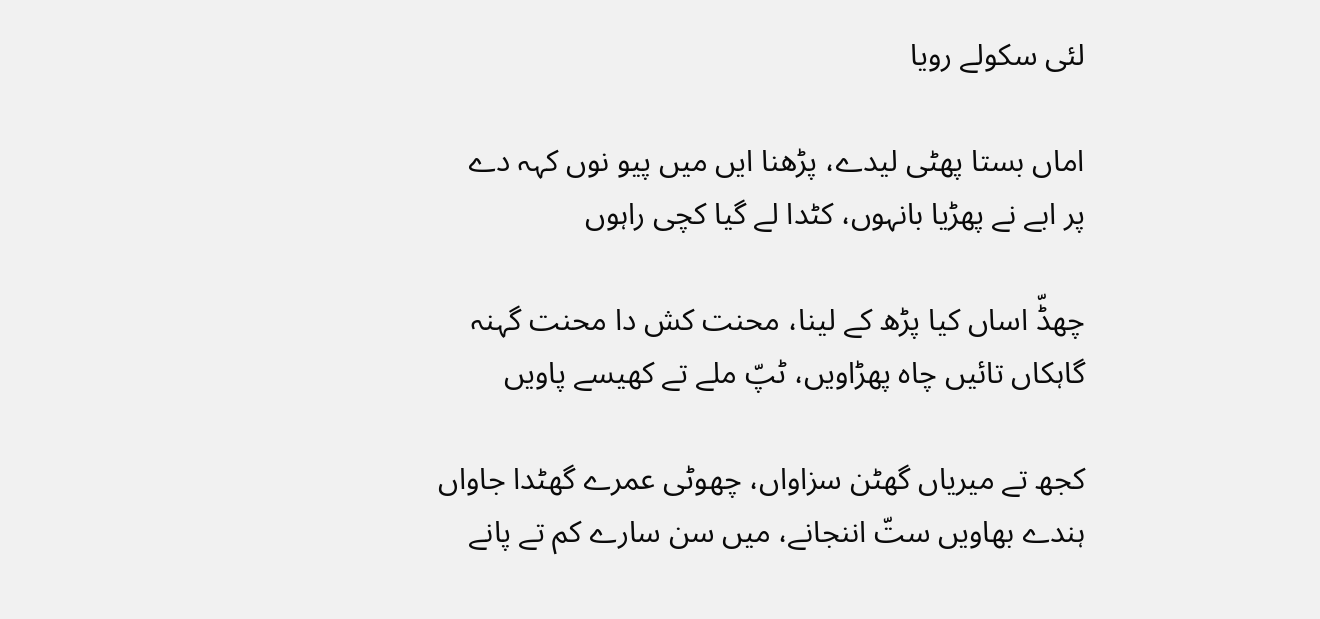لئی سکولے رویا

اماں بستا پھٹی لیدے، پڑھنا ایں میں پیو نوں کہہ دے
پر ابے نے پھڑیا بانہوں، کٹدا لے گیا کچی راہوں

چھڈّ اساں کیا پڑھ کے لینا، محنت کش دا محنت گہنہ
گاہکاں تائیں چاہ پھڑاویں، ٹپّ ملے تے کھیسے پاویں

کجھ تے میریاں گھٹن سزاواں، چھوٹی عمرے گھٹدا جاواں
ہندے بھاویں ستّ اننجانے، میں سن سارے کم تے پانے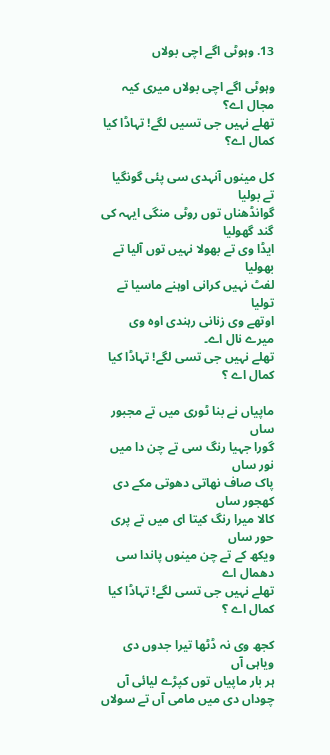13. وہوٹی اگے اچی بولاں

وہوٹی اگے اچی بولاں میری کیہ مجال اے؟
تھلے نہیں جی تسیں لگے! تہاڈا کیا کمال اے؟

کل مینوں آنہدی سی پئی گونگیا تے بولیا
گوانڈھناں توں روٹی منگی ایہہ کی گند گھولیا
ایڈا وی تے بھولا نہیں توں آلیا تے بھولیا
لفٹ نہیں کرانی اوہنے ماسیا تے تولیا
اوتھے وی زنانی رہندی اوہ وی میرے نال اے۔
تھلے نہیں جی تسی لگے! تہاڈا کیا کمال اے ؟

ماپیاں نے بنا ٹوری میں تے مجبور ساں
گورا جہیا رنگ سی تے چن دا میں نور ساں
پاک صاف نھاتی دھوتی مکے دی کھجور ساں
کالا میرا رنگ کیتا ای میں تے پری حور ساں
ویکھ کے تے چن مینوں پاندا سی دھمال اے
تھلے نہیں جی تسی لگے! تہاڈا کیا کمال اے ؟

کجھ وی نہ ڈٹھا تیرا جدوں دی ویاہی آں
ہر بار ماپیاں توں کپڑے لیائی آں
چوداں دی میں مامی آں تے سولاں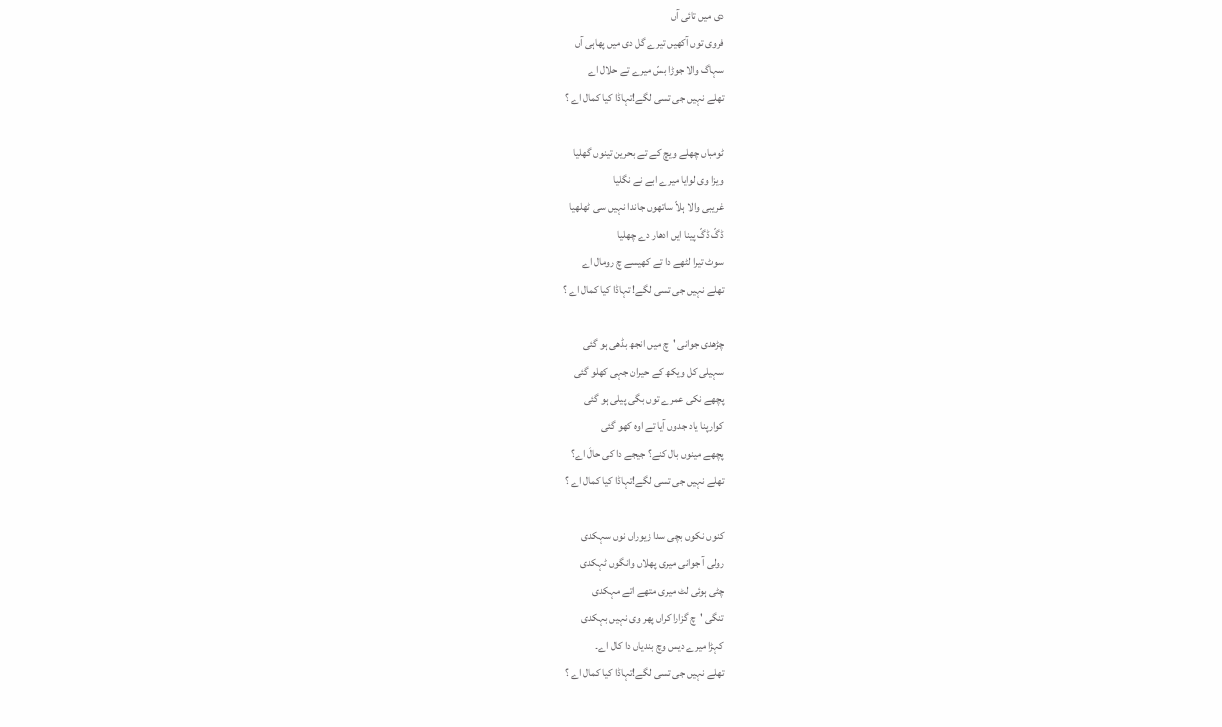دی میں تائی آں
فروی توں آکھیں تیرے گل دی میں پھاہی آں
سہاگ والا جوڑا بسّ میرے تے حلال اے
تھلے نہیں جی تسی لگے!تہاڈا کیا کمال اے ؟

ٹومباں چھلے ویچ کے تے بحرین تینوں گھلیا
ویزا وی لوایا میرے ابے نے نگلیا
غریبی والا ہلاّ ساتھوں جاندا نہیں سی ٹھلھیا
ڈگّ ڈگّ پینا ایں ادھار دے چھلیا
سوٹ تیرا لٹھے دا تے کھیسے چ رومال اے
تھلے نہیں جی تسی لگے! تہاڈا کیا کمال اے ؟

چڑھدی جوانی 'چ میں انجھ بڈھی ہو گئی
سہیلی کل ویکھ کے حیران جہی کھلو گئی
پچھے نکی عمرے توں بگی پیلی ہو گئی
کوارپنا یاد جدوں آیا تے اوہ کھو گئی
پچھے مینوں بال کنے؟ جیجے دا کی حالَ اے؟
تھلے نہیں جی تسی لگے!تہاڈا کیا کمال اے ؟

کنوں نکوں بچی سدا زیوراں نوں سہکدی
رولی آ جوانی میری پھلاں وانگوں ٹہکدی
چٹی ہوئی لٹ میری متھے اتے مہکدی
تنگی 'چ گزارا کراں پھر وی نہیں بہکدی
کہڑا میرے دیس وچ بندیاں دا کال اے۔
تھلے نہیں جی تسی لگے!تہاڈا کیا کمال اے ؟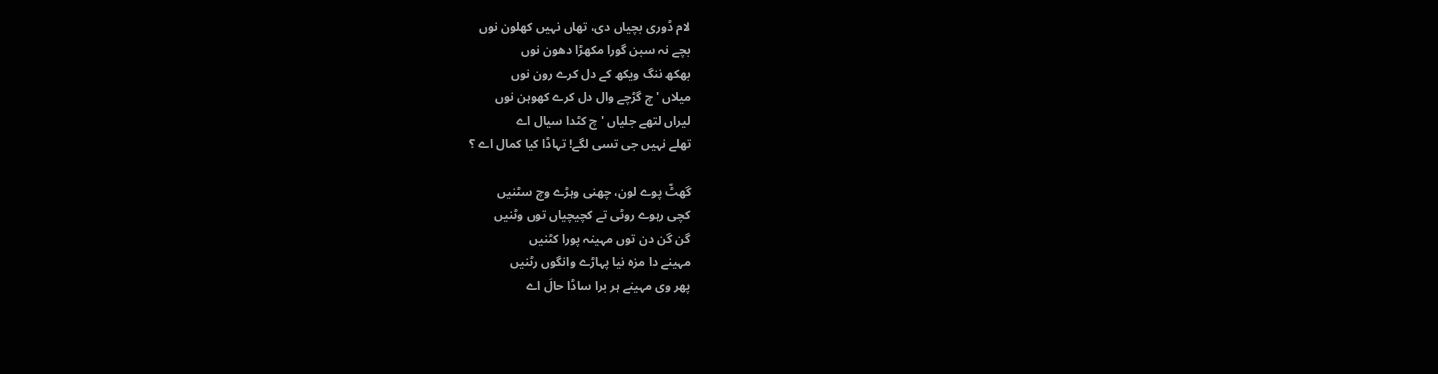لام ڈوری بچیاں دی، تھاں نہیں کھلون نوں
بچے نہ سبن گورا مکھڑا دھون نوں
بھکھ ننگ ویکھ کے دل کرے رون نوں
میلاں 'چ گڑچے وال دل کرے کھوہن نوں
لیراں لتھے جلیاں 'چ کٹدا سیال اے
تھلے نہیں جی تسی لگے! تہاڈا کیا کمال اے ؟

گھٹّ پوے لون، چھنی وہڑے وچ سٹنیں
کچی رہوے روٹی تے کچیچیاں توں وٹنیں
گن گن دن توں مہینہ پورا کٹنیں
مہینے دا مزہ نیا پہاڑے وانگوں رٹنیں
پھر وی مہینے ہر برا ساڈا حالَ اے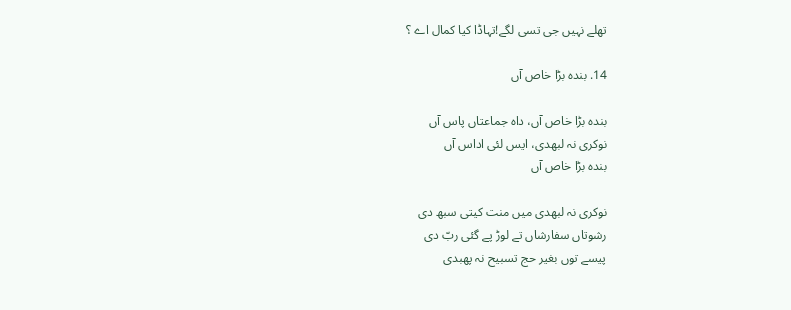تھلے نہیں جی تسی لگے!تہاڈا کیا کمال اے ؟

14. بندہ بڑا خاص آں

بندہ بڑا خاص آں، داہ جماعتاں پاس آں
نوکری نہ لبھدی، ایس لئی اداس آں
بندہ بڑا خاص آں

نوکری نہ لبھدی میں منت کیتی سبھ دی
رشوتاں سفارشاں تے لوڑ پے گئی ربّ دی
پیسے توں بغیر حج تسبیح نہ پھبدی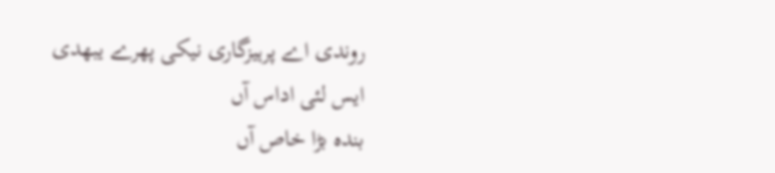روندی اے پرہیزگاری نیکی پھرے یبھدی
ایس لئی اداس آں
بندہ بڑا خاص آں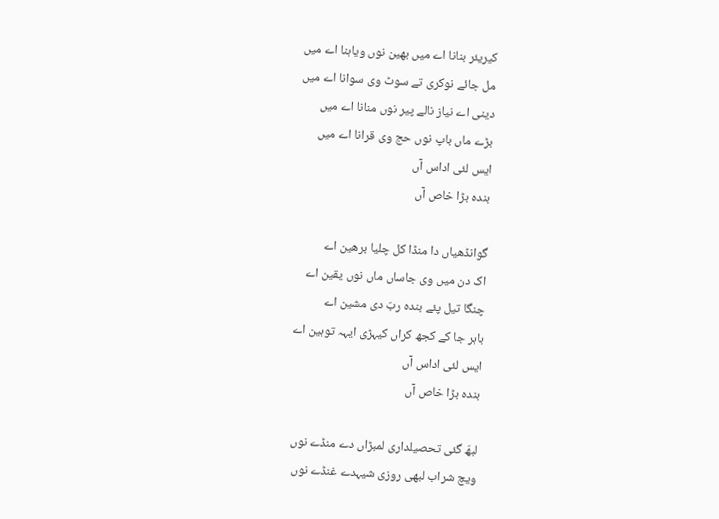کیریئر بنانا اے میں بھین نوں ویاہنا اے میں
مل جائے نوکری تے سوٹ وی سوانا اے میں
دینی اے نیاز نالے پیر نوں منانا اے میں
بڑے ماں باپ نوں حج وی قرانا اے میں
ایس لئی اداس آں
بندہ بڑا خاص آں

گوانڈھیاں دا منڈا کل چلیا برھین اے
اک دن میں وی جاساں ماں نوں یقین اے
چنگا تیل پئے بندہ ربّ دی مشین اے
باہر جا کے کجھ کراں کیہڑی ایہہ توہین اے
ایس لئی اداس آں
بندہ بڑا خاص آں

لبھّ گئی تحصیلداری لمبڑاں دے منڈے نوں
ویچ شراب لبھی روزی شیہدے غنڈے نوں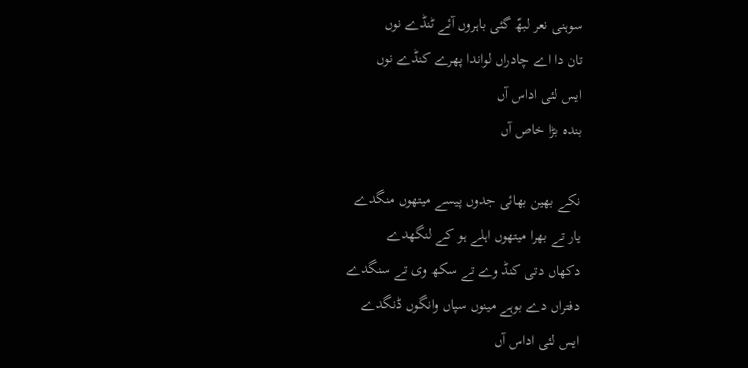سوہنی نعر لبھّ گئی باہروں آئے ٹنڈے نوں
تان دا اے چادراں لواندا پھرے کنڈے نوں
ایس لئی اداس آں
بندہ بڑا خاص آں

نکے بھین بھائی جدوں پیسے میتھوں منگدے
یار تے بھرا میتھوں اہلے ہو کے لنگھدے
دکھاں دتی کنڈ وے تے سکھ وی تے سنگدے
دفتراں دے بوہے مینوں سپاں وانگوں ڈنگدے
ایس لئی اداس آں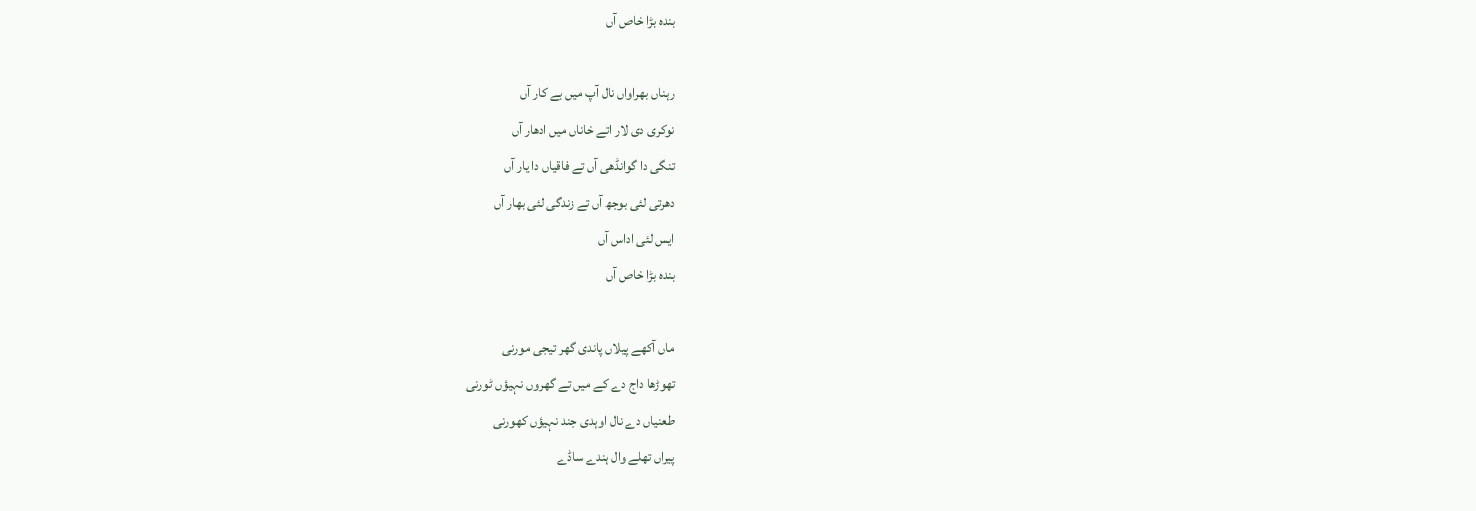بندہ بڑا خاص آں

رہناں بھراواں نال آپ میں بے کار آں
نوکری دی لار اتے خاناں میں ادھار آں
تنگی دا گوانڈھی آں تے فاقیاں دا یار آں
دھرتی لئی بوجھ آں تے زندگی لئی بھار آں
ایس لئی اداس آں
بندہ بڑا خاص آں

ماں آکھے پیلاں پاندی گھر تیجی مورنی
تھوڑھا داج دے کے میں تے گھروں نہیؤں ٹورنی
طعنیاں دے نال اوہدی جند نہیؤں کھورنی
پیراں تھلے وال ہندے ساڈے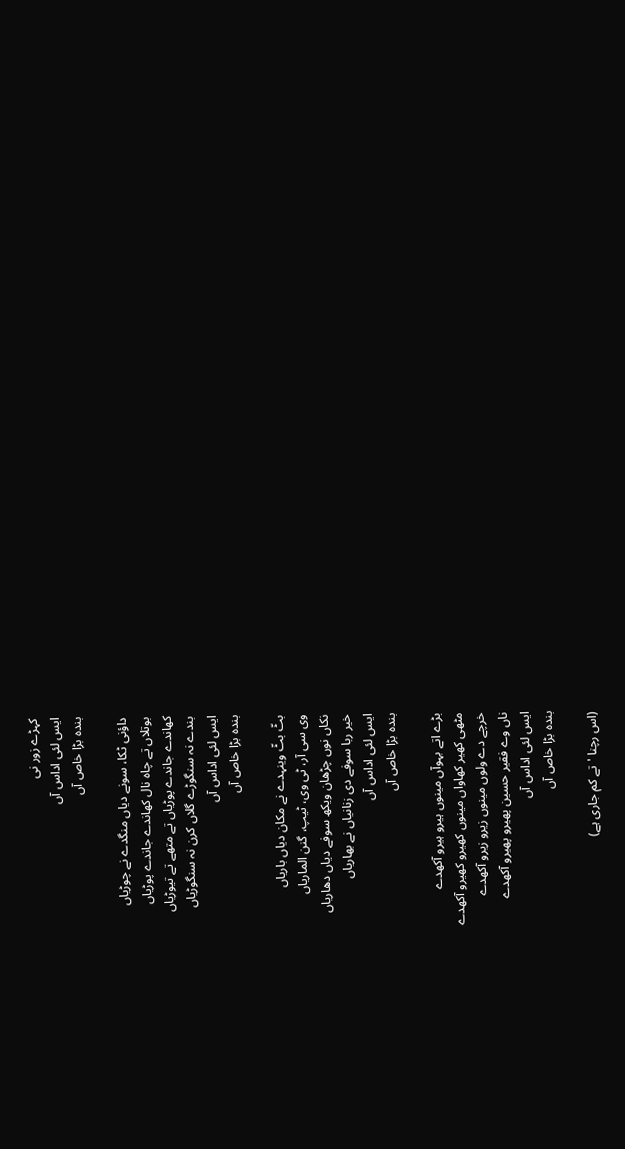کہڑے زور نی
ایس لئی اداس آں
بندہ بڑا خاص آں

داؤنی ٹکا، سونے دیاں منگدے نے چوڑیاں
بوتلاں تے چاہ نال کھاندے جاندے پوڑیاں
کھاندے جاندے پوڑیاں تے متھے تے تیوڑیاں
بندے نہ سنگوڑے گلاں کرن نہ سنگوڑیاں
ایس لئی اداس آں
بندہ بڑا خاص آں

بٹّ بٹّ وینہدے نے مکان دیاں باریاں
وی سی آر، ٹی وی، ٹیپ، گنن الماریاں
نکاں نوں چڑھان ویکھ سوفے دیاں دھاریاں
خیر ربا سوفے دی زنانیاں نے بھاریاں
ایس لئی اداس آں
بندہ بڑا خاص آں

بڑے اتے بہوآں مینوں ہیرو ہیرو آکھدے
مٹھی کھیر کھاواں مینوں کھیرو کھیرو آکھدے
خرچے دے ولوں مینوں زیرو زیرو آکھدے
ناں وے فقیر حسین پھیرو پھیرو آکھدے
ایس لئی اداس آں
بندہ بڑا خاص آں

(اس رچنا 'تے کم جاری ہے)